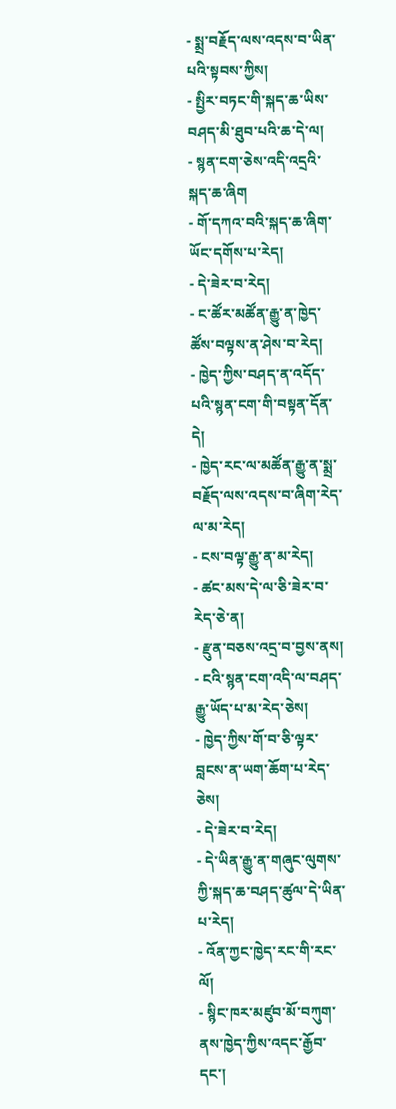- སྨྲ་བརྗོད་ལས་འདས་བ་ཡིན་པའི་སྟབས་ཀྱིས།
- སྤྱིར་བཏང་གི་སྐད་ཆ་ཡིས་བཤད་མི་ཐུབ་པའི་ཆ་དེ་ལ།
- སྙན་ངག་ཅེས་འདི་འདྲའི་སྐད་ཆ་ཞིག
- གོ་དཀའ་བའི་སྐད་ཆ་ཞིག་ཡོང་དགོས་པ་རེད།
- དེ་ཟེར་བ་རེད།
- ང་ཚོར་མཚོན་རྒྱུ་ན་ཁྱེད་ཚོས་བལྟས་ན་ཤེས་བ་རེད།
- ཁྱེད་ཀྱིས་བཤད་ན་འདོད་པའི་སྙན་ངག་གི་བསྟན་དོན་དེ།
- ཁྱེད་རང་ལ་མཚོན་རྒྱུ་ན་སྨྲ་བརྗོད་ལས་འདས་བ་ཞིག་རེད་ལ་མ་རེད།
- ངས་བལྟ་རྒྱུ་ན་མ་རེད།
- ཚང་མས་དེ་ལ་ཅི་ཟེར་བ་རེད་ཅེ་ན།
- རྫུན་བཅས་འདྲ་བ་བྱས་ནས།
- ངའི་སྙན་ངག་འདི་ལ་བཤད་རྒྱུ་ཡོད་པ་མ་རེད་ཅེས།
- ཁྱེད་ཀྱིས་གོ་བ་ཅི་ལྟར་བླངས་ན་ཡག་ཆོག་པ་རེད་ཅེས།
- དེ་ཟེར་བ་རེད།
- དེ་ཡིན་རྒྱུ་ན་གཞུང་ལུགས་ཀྱི་སྐད་ཆ་བཤད་ཚུལ་དེ་ཡིན་པ་རེད།
- འོན་ཀྱང་ཁྱེད་རང་གི་རང་ལོ།
- སྙིང་ཁར་མཛུབ་མོ་བཀུག་ནས་ཁྱེད་ཀྱིས་འདང་རྒྱོབ་དང་།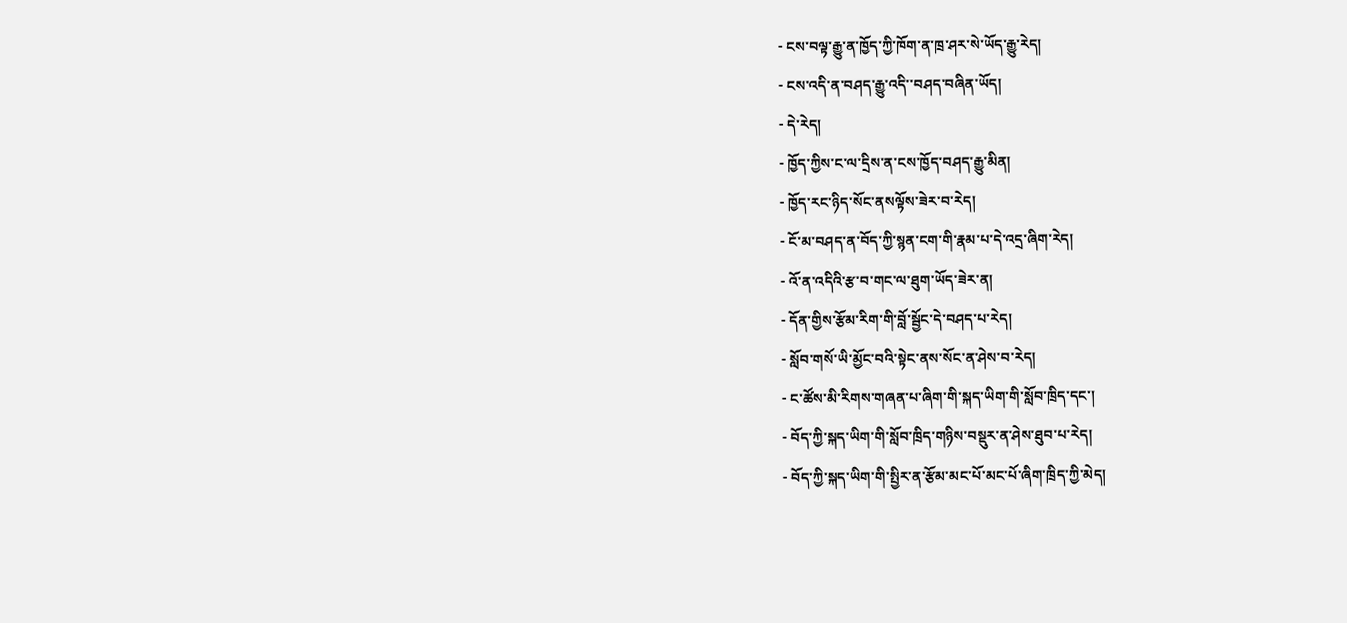- ངས་བལྟ་རྒྱུ་ན་ཁྱོད་ཀྱི་ཁོག་ན་ཁྲ་ཤར་སེ་ཡོད་རྒྱུ་རེད།
- ངས་འདི་ན་བཤད་རྒྱུ་འདི་་བཤད་བཞིན་ཡོད།
- དེ་རེད།
- ཁྱོད་ཀྱིས་ང་ལ་དྲིས་ན་ངས་ཁྱོད་བཤད་རྒྱུ་མིན།
- ཁྱོད་རང་ཉིད་སོང་ནསལྟོས་ཟེར་བ་རེད།
- ངོ་མ་བཤད་ན་བོད་ཀྱི་སྙན་ངག་གི་རྣམ་པ་དེ་འདྲ་ཞིག་རེད།
- འོ་ན་འདིའི་རྩ་བ་གང་ལ་ཐུག་ཡོད་ཟེར་ན།
- དོན་གྱིས་རྩོམ་རིག་གི་བློ་སྦྱོང་དེ་བཤད་པ་རེད།
- སློབ་གསོ་ཡི་མྱོང་བའི་སྟེང་ནས་སོང་ན་ཤེས་བ་རེད།
- ང་ཚོས་མི་རིགས་གཞན་པ་ཞིག་གི་སྐད་ཡིག་གི་སློབ་ཁྲིད་དང་།
- བོད་ཀྱི་སྐད་ཡིག་གི་སློབ་ཁྲིད་གཉིས་བསྡུར་ན་ཤེས་ཐུབ་པ་རེད།
- བོད་ཀྱི་སྐད་ཡིག་གི་སྤྱིར་ན་རྩོམ་མང་པོ་མང་པོ་ཞིག་ཁྲིད་ཀྱི་མེད།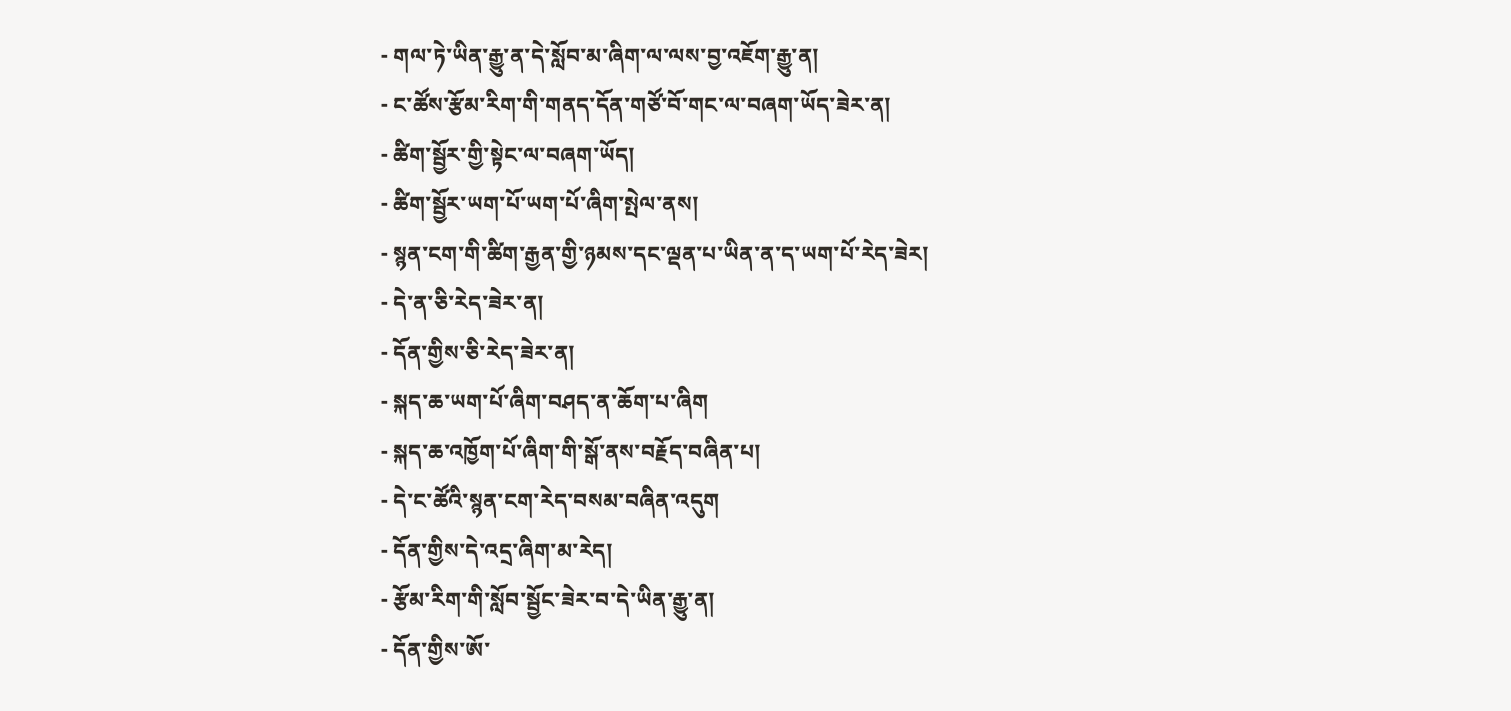- གལ་ཏེ་ཡིན་རྒྱུ་ན་དེ་སློབ་མ་ཞིག་ལ་ལས་བྱ་འཇོག་རྒྱུ་ན།
- ང་ཚོས་རྩོམ་རིག་གི་གནད་དོན་གཙོ་བོ་གང་ལ་བཞག་ཡོད་ཟེར་ན།
- ཚིག་སྦྱོར་གྱི་སྟེང་ལ་བཞག་ཡོད།
- ཚིག་སྦྱོར་ཡག་པོ་ཡག་པོ་ཞིག་སྤེལ་ནས།
- སྙན་ངག་གི་ཚིག་རྒྱན་གྱི་ཉམས་དང་ལྡན་པ་ཡིན་ན་ད་ཡག་པོ་རེད་ཟེར།
- དེ་ན་ཅི་རེད་ཟེར་ན།
- དོན་གྱིས་ཅི་རེད་ཟེར་ན།
- སྐད་ཆ་ཡག་པོ་ཞིག་བཤད་ན་ཆོག་པ་ཞིག
- སྐད་ཆ་འཁྱོག་པོ་ཞིག་གི་སྒོ་ནས་བརྗོད་བཞིན་པ།
- དེ་ང་ཚོའི་སྙན་ངག་རེད་བསམ་བཞིན་འདུག
- དོན་གྱིས་དེ་འདྲ་ཞིག་མ་རེད།
- རྩོམ་རིག་གི་སློབ་སྦྱོང་ཟེར་བ་དེ་ཡིན་རྒྱུ་ན།
- དོན་གྱིས་ཨོ་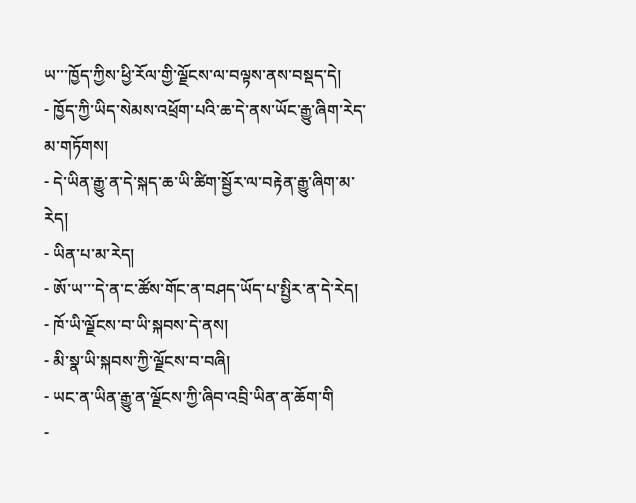ཡ་་་ཁྱོད་ཀྱིས་ཕྱི་རོལ་གྱི་ལྗོངས་ལ་བལྟས་ནས་བསྡད་དེ།
- ཁྱོད་ཀྱི་ཡིད་སེམས་འཕྲོག་པའི་ཆ་དེ་ནས་ཡོང་རྒྱུ་ཞིག་རེད་མ་གཏོགས།
- དེ་ཡིན་རྒྱུ་ན་དེ་སྐད་ཆ་ཡི་ཚིག་སྦྱོར་ལ་བརྟེན་རྒྱུ་ཞིག་མ་རེད།
- ཡིན་པ་མ་རེད།
- ཨོ་ཡ་་་དེ་ན་ང་ཚོས་གོང་ན་བཤད་ཡོད་པ་སྤྱིར་ན་དེ་རེད།
- ཁོ་ཡི་ལྗོངས་བ་ཡི་སྐབས་དེ་ནས།
- མི་སྣ་ཡི་སྐབས་ཀྱི་ལྗོངས་བ་བཞི།
- ཡང་ན་ཡིན་རྒྱུ་ན་ལྗོངས་ཀྱི་ཞིབ་འབྲི་ཡིན་ན་ཆོག་གི
-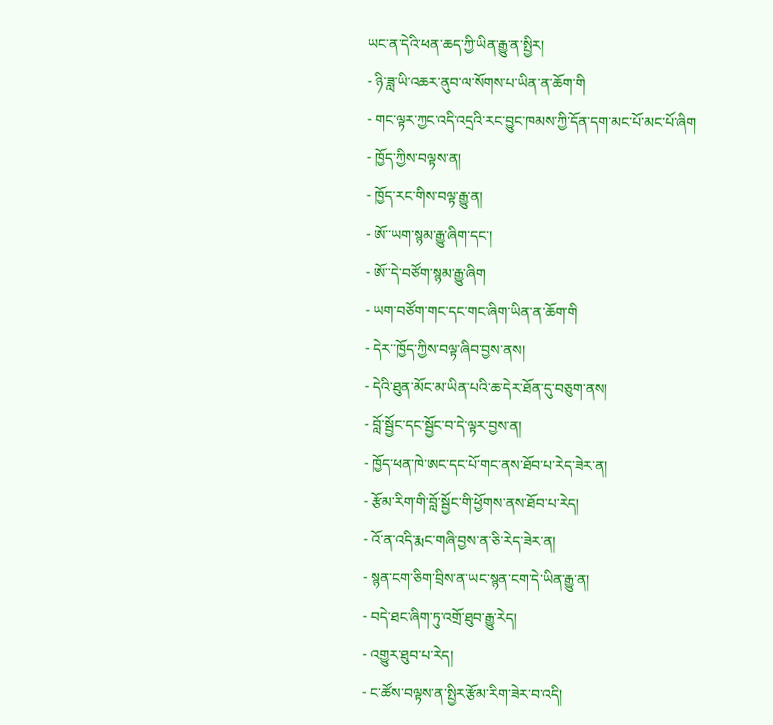ཡང་ན་དེའི་ཕན་ཆད་ཀྱི་ཡིན་རྒྱུ་ན་སྤྱིར།
- ཉི་ཟླ་ཡི་འཆར་ནུབ་ལ་སོགས་པ་ཡིན་ན་ཆོག་གི
- གང་ལྟར་ཀྱང་འདི་འདྲའི་རང་བྱུང་ཁམས་ཀྱི་དོན་དག་མང་པོ་མང་པོ་ཞིག
- ཁྱོད་ཀྱིས་བལྟས་ན།
- ཁྱོད་རང་གིས་བལྟ་རྒྱུ་ན།
- ཨོ་་ཡག་སྙམ་རྒྱུ་ཞིག་དང་།
- ཨོ་་དེ་བཙོག་སྙམ་རྒྱུ་ཞིག
- ཡག་བཙོག་གང་དང་གང་ཞིག་ཡིན་ན་ཆོག་གི
- དེར་་ཁྱོད་ཀྱིས་བལྟ་ཞིབ་བྱས་ནས།
- དེའི་ཐུན་མོང་མ་ཡིན་པའི་ཆ་དེར་ཐོན་དུ་བཅུག་ནས།
- བློ་སྦྱོང་དང་སྦྱོང་བ་དེ་ལྟར་བྱས་ན།
- ཁྱོད་ཕན་ཁེ་ཨང་དང་པོ་གང་ནས་ཐོབ་པ་རེད་ཟེར་ན།
- རྩོམ་རིག་གི་བློ་སྦྱོང་གི་ཕྱོགས་ནས་ཐོབ་པ་རེད།
- འོ་ན་འདི་རྨང་གཞི་བྱས་ན་ཅི་རེད་ཟེར་ན།
- སྙན་ངག་ཅིག་བྲིས་ན་ཡང་སྙན་ངག་དེ་ཡིན་རྒྱུ་ན།
- བདེ་ཐང་ཞིག་ཏུ་འགྲོ་ཐུབ་རྒྱུ་རེད།
- འགྱུར་ཐུབ་པ་རེད།
- ང་ཚོས་བལྟས་ན་སྤྱིར་རྩོམ་རིག་ཟེར་བ་འདི།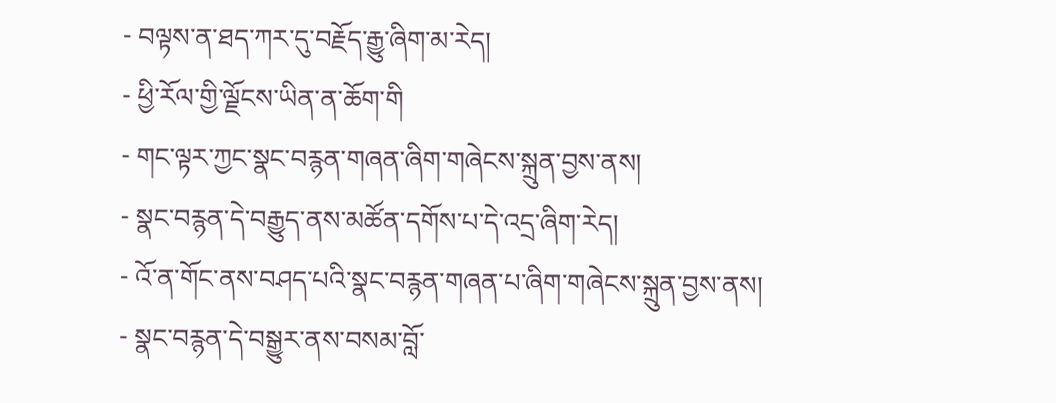- བལྟས་ན་ཐད་ཀར་དུ་བརྗོད་རྒྱུ་ཞིག་མ་རེད།
- ཕྱི་རོལ་གྱི་ལྗོངས་ཡིན་ན་ཆོག་གི
- གང་ལྟར་ཀྱང་སྣང་བརྙན་གཞན་ཞིག་གཞེངས་སྐྲུན་བྱས་ནས།
- སྣང་བརྙན་དེ་བརྒྱུད་ནས་མཚོན་དགོས་པ་དེ་འདྲ་ཞིག་རེད།
- འོ་ན་གོང་ནས་བཤད་པའི་སྣང་བརྙན་གཞན་པ་ཞིག་གཞེངས་སྐྲུན་བྱས་ནས།
- སྣང་བརྙན་དེ་བསྒྱུར་ནས་བསམ་བློ་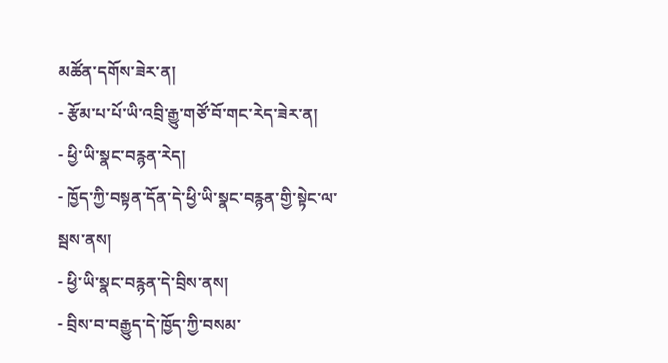མཚོན་དགོས་ཟེར་ན།
- རྩོམ་པ་པོ་ཡི་འབྲི་རྒྱུ་གཙོ་བོ་གང་རེད་ཟེར་ན།
- ཕྱི་ཡི་སྣང་བརྙན་རེད།
- ཁྱོད་ཀྱི་བསྟན་དོན་དེ་ཕྱི་ཡི་སྣང་བརྙན་གྱི་སྟེང་ལ་སྦས་ནས།
- ཕྱི་ཡི་སྣང་བརྙན་དེ་བྲིས་ནས།
- བྲིས་བ་བརྒྱུད་དེ་ཁྱོད་ཀྱི་བསམ་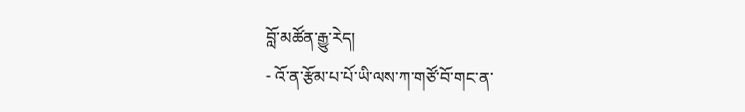བློ་མཚོན་རྒྱུ་རེད།
- འོ་ན་རྩོམ་པ་པོ་ཡི་ལས་ཀ་གཙོ་བོ་གང་ན་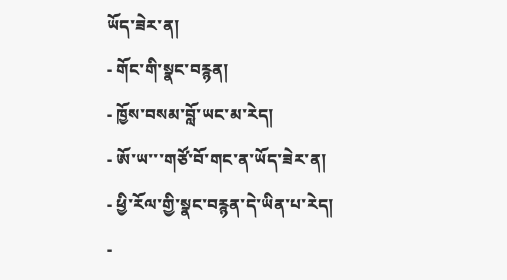ཡོད་ཟེར་ན།
- གོང་གི་སྣང་བརྙན།
- ཁྱོས་བསམ་བློ་ཡང་མ་རེད།
- ཨོ་ཡ་་་གཙོ་བོ་གང་ན་ཡོད་ཟེར་ན།
- ཕྱི་རོལ་གྱི་སྣང་བརྙན་དེ་ཡིན་པ་རེད།
-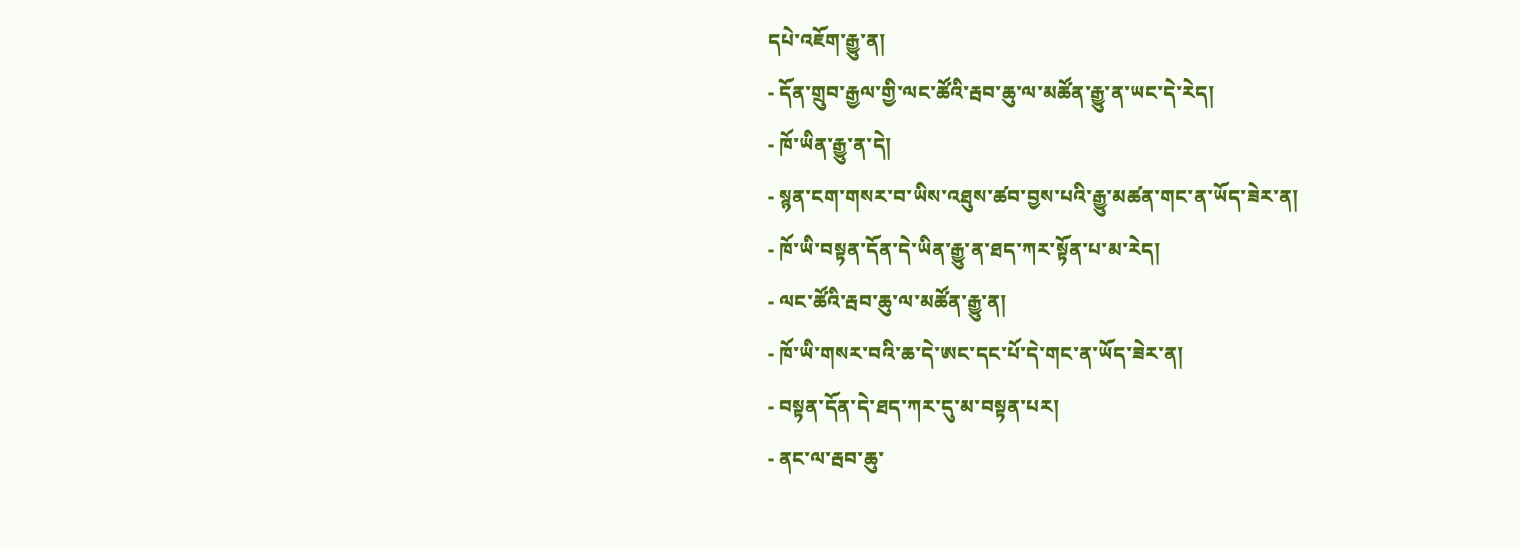དཔེ་འཇོག་རྒྱུ་ན།
- དོན་གྲུབ་རྒྱལ་གྱི་ལང་ཚོའི་རྦབ་ཆུ་ལ་མཚོན་རྒྱུ་ན་ཡང་དེ་རེད།
- ཁོ་ཡིན་རྒྱུ་ན་དེ།
- སྙན་ངག་གསར་བ་ཡིས་འཐུས་ཚབ་བྱས་པའི་རྒྱུ་མཚན་གང་ན་ཡོད་ཟེར་ན།
- ཁོ་ཡི་བསྟན་དོན་དེ་ཡིན་རྒྱུ་ན་ཐད་ཀར་སྟོན་པ་མ་རེད།
- ལང་ཚོའི་རྦབ་ཆུ་ལ་མཚོན་རྒྱུ་ན།
- ཁོ་ཡི་གསར་བའི་ཆ་དེ་ཨང་དང་པོ་དེ་གང་ན་ཡོད་ཟེར་ན།
- བསྟན་དོན་དེ་ཐད་ཀར་དུ་མ་བསྟན་པར།
- ནང་ལ་རྦབ་ཆུ་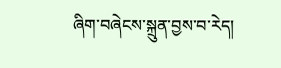ཞིག་བཞེངས་སྐྲུན་བྱས་བ་རེད།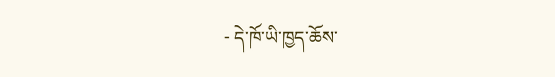- དེ་ཁོ་ཡི་ཁྱད་ཆོས་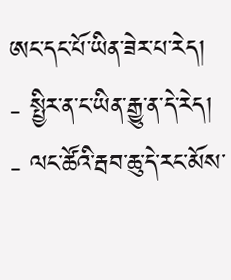ཨང་དང་པོ་ཡིན་ཟེར་པ་རེད།
- སྤྱིར་ན་ང་ཡིན་རྒྱུ་ན་དེ་རེད།
- ལང་ཚོའི་རྦབ་ཆུ་དེ་རང་མོས་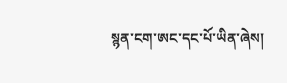སྙན་ངག་ཨང་དང་པོ་ཡིན་ཞེས།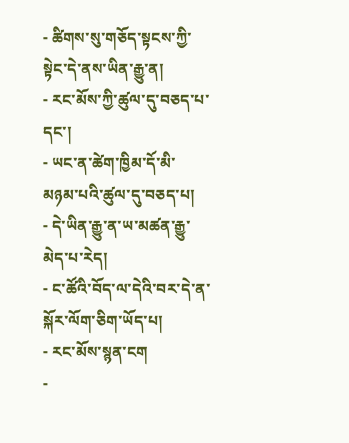- ཚིགས་སུ་གཅོད་སྟངས་ཀྱི་སྟེང་དེ་ནས་ཡིན་རྒྱུ་ན།
- རང་མོས་ཀྱི་ཚུལ་དུ་བཅད་པ་དང་།
- ཡང་ན་ཚེག་ཁྱིམ་དོ་མི་མཉམ་པའི་ཚུལ་དུ་བཅད་པ།
- དེ་ཡིན་རྒྱུ་ན་ཡ་མཚན་རྒྱུ་མེད་པ་རེད།
- ང་ཚོའི་བོད་ལ་དེའི་བར་དེ་ན་སྐོར་ལོག་ཅིག་ཡོད་པ།
- རང་མོས་སྙན་ངག
-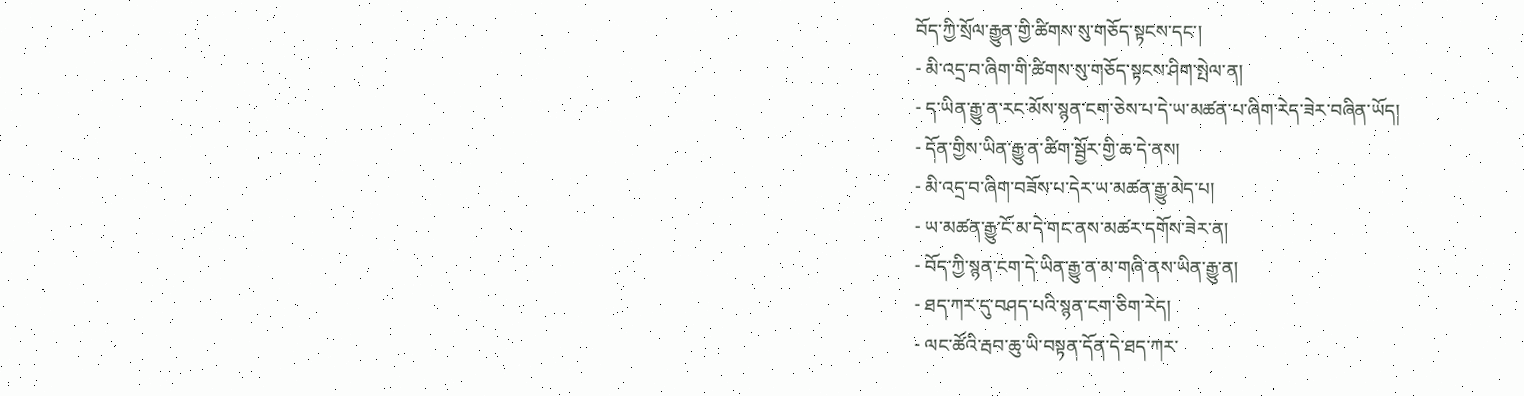བོད་ཀྱི་སྲོལ་རྒྱུན་གྱི་ཚིགས་སུ་གཅོད་སྟངས་དང་།
- མི་འདྲ་བ་ཞིག་གི་ཚིགས་སུ་གཅོད་སྟངས་ཤིག་སྤེལ་ན།
- ད་ཡིན་རྒྱུ་ན་རང་མོས་སྙན་ངག་ཅེས་པ་དེ་ཡ་མཚན་པ་ཞིག་རེད་ཟེར་བཞིན་ཡོད།
- དོན་གྱིས་ཡིན་རྒྱུ་ན་ཚིག་སྦྱོར་གྱི་ཆ་དེ་ནས།
- མི་འདྲ་བ་ཞིག་བཟོས་པ་དེར་ཡ་མཚན་རྒྱུ་མེད་པ།
- ཡ་མཚན་རྒྱུ་ངོ་མ་དེ་གང་ནས་མཚར་དགོས་ཟེར་ན།
- བོད་ཀྱི་སྙན་ངག་དེ་ཡིན་རྒྱུ་ན་མ་གཞི་ནས་ཡིན་རྒྱུ་ན།
- ཐད་ཀར་དུ་བཤད་པའི་སྙན་ངག་ཅིག་རེད།
- ལང་ཚོའི་རྦབ་ཆུ་ཡི་བསྟན་དོན་དེ་ཐད་ཀར་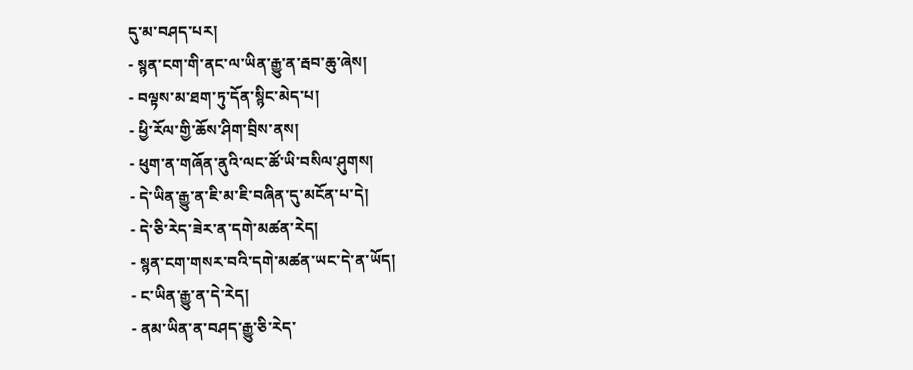དུ་མ་བཤད་པར།
- སྙན་ངག་གི་ནང་ལ་ཡིན་རྒྱུ་ན་རྦབ་ཆུ་ཞེས།
- བལྟས་མ་ཐག་ཏུ་དོན་སྙིང་མེད་པ།
- ཕྱི་རོལ་གྱི་ཆོས་ཤིག་བྲིས་ནས།
- ཕུག་ན་གཞོན་ནུའི་ལང་ཚོ་ཡི་བསིལ་ཤུགས།
- དེ་ཡིན་རྒྱུ་ན་ཇི་མ་ཇི་བཞིན་དུ་མངོན་པ་དེ།
- དེ་ཅི་རེད་ཟེར་ན་དགེ་མཚན་རེད།
- སྙན་ངག་གསར་བའི་དགེ་མཚན་ཡང་དེ་ན་ཡོད།
- ང་ཡིན་རྒྱུ་ན་དེ་རེད།
- ནམ་ཡིན་ན་བཤད་རྒྱུ་ཅི་རེད་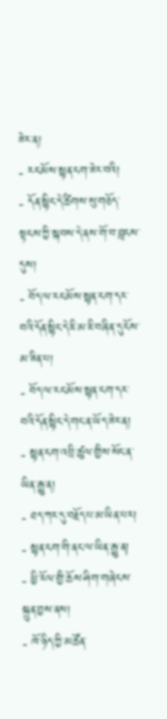ཟེར་ན།
- རང་མོས་སྙན་ངག་ཟེར་བའི།
- དོན་སྙིང་དེ་ཚིགས་སུ་གཅོད་སྟངས་ཀྱི་སྐབས་དེ་ནས་གོ་བ་བླངས་དུས།
- བོད་ལ་རང་མོས་སྙན་ངག་དར་བའི་དོན་སྙིང་དེ་ཇི་མ་ཇི་བཞིན་དུ་ངོས་མ་ཟིན་པ།
- བོད་ལ་རང་མོས་སྙན་ངག་དར་བའི་དོན་སྙིང་དེ་གང་ན་ཡོད་ཟེར་ན།
- སྙན་ངག་འབྲི་ཚུལ་གྱིས་སོང་ན་ཡིན་རྒྱུ་ན།
- ཐད་ཀར་དུ་བརྗོད་པ་མ་ཡིན་པར།
- སྙན་ངག་གི་ནང་ལ་ཡིན་རྒྱུ་ན།
- ཕྱི་རོལ་གྱི་ཆོས་ཤིག་གཞེངས་སྐྲུན་བྱས་ནས།
- ཁོ་ཉིད་ཀྱི་མཚོན་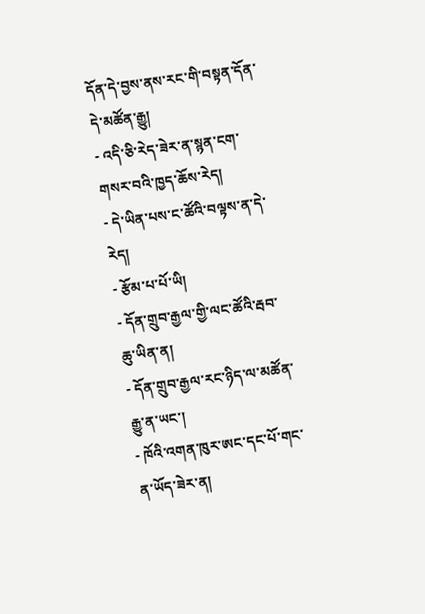དོན་དེ་བྱས་ནས་རང་གི་བསྟན་དོན་དེ་མཚོན་རྒྱུ།
- འདི་ཅི་རེད་ཟེར་ན་སྙན་ངག་གསར་བའི་ཁྱད་ཆོས་རེད།
- དེ་ཡིན་པས་ང་ཚོའི་བལྟས་ན་དེ་རེད།
- རྩོམ་པ་པོ་ཡི།
- དོན་གྲུབ་རྒྱལ་གྱི་ལང་ཚོའི་རྦབ་ཆུ་ཡིན་ན།
- དོན་གྲུབ་རྒྱལ་རང་ཉིད་ལ་མཚོན་རྒྱུ་ན་ཡང་།
- ཁོའི་འགན་ཁུར་ཨང་དང་པོ་གང་ན་ཡོད་ཟེར་ན།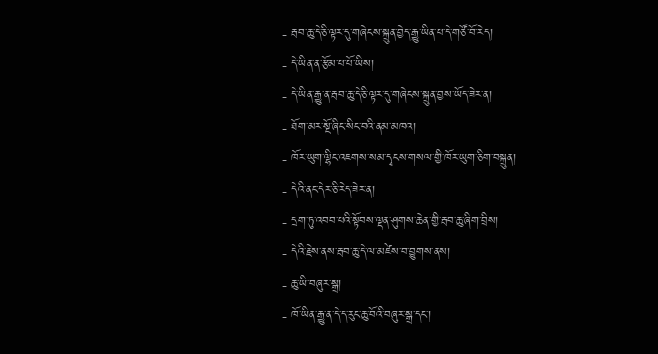- རྦབ་ཆུ་དེ་ཅི་ལྟར་དུ་གཞེངས་སྐྲུན་བྱེད་རྒྱུ་ཡིན་པ་དེ་གཙོ་བོ་རེད།
- དེ་ཡིན་ན་རྩོམ་པ་པོ་ཡིས།
- དེ་ཡིན་རྒྱུ་ན་རྦབ་ཆུ་དེ་ཅི་ལྟར་དུ་གཞེངས་སྐྲུན་བྱས་ཡོད་ཟེར་ན།
- ཐོག་མར་སྔོ་ཞིང་སིང་བའི་ནམ་མཁའ།
- ཁོར་ཡུག་ལྷིང་འཇགས་སམ་དྭངས་གསལ་གྱི་ཁོར་ཡུག་ཅིག་བསྐྲུན།
- དེའི་ནང་དེར་ཅི་རེད་ཟེར་ན།
- དྲག་ཏུ་འབབ་པའི་སྟོབས་ལྡན་ཤུགས་ཆེན་གྱི་རྦབ་ཆུ་ཞིག་བྲིས།
- དེའི་རྗེས་ནས་རྦབ་ཆུ་དེ་ལ་མཛེས་བ་བྱུགས་ནས།
- ཆུ་ཡི་བཞུར་སྒྲ།
- ཁོ་ཡིན་རྒྱུ་ན་དེ་ད་རུང་ཆུ་བོའི་བཞུར་སྒྲ་དང་།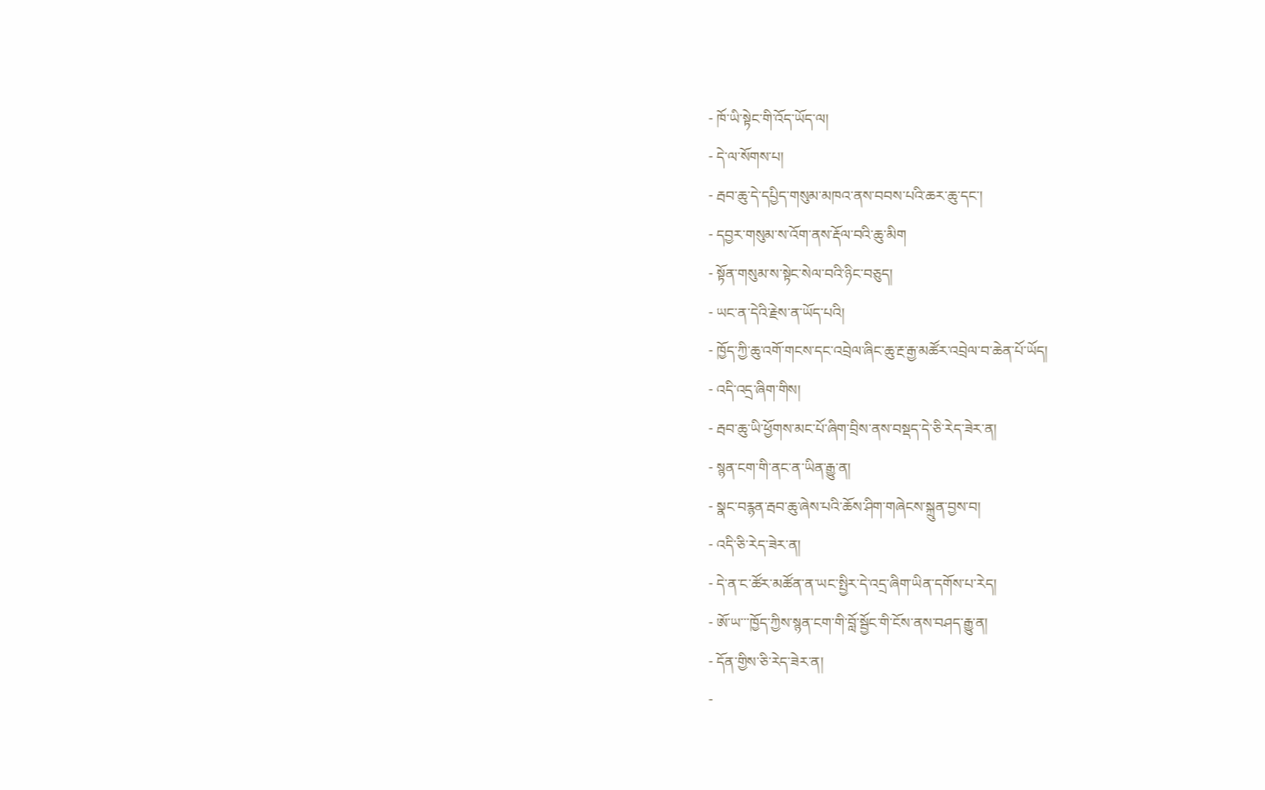- ཁོ་ཡི་སྟེང་གི་འོད་ཡོད་ལ།
- དེ་ལ་སོགས་པ།
- རྦབ་ཆུ་དེ་དཔྱིད་གསུམ་མཁའ་ནས་བབས་པའི་ཆར་ཆུ་དང་།
- དབྱར་གསུམ་ས་འོག་ནས་རྡོལ་བའི་ཆུ་མིག
- སྟོན་གསུམ་ས་སྟེང་སེལ་བའི་ཉིང་བཅུད།
- ཡང་ན་དེའི་རྗེས་ན་ཡོད་པའི།
- ཁྱོད་ཀྱི་ཆུ་འགོ་གངས་དང་འབྲེལ་ཞིང་ཆུ་རྔ་རྒྱ་མཚོར་འབྲེལ་བ་ཆེན་པོ་ཡོད།
- འདི་འདྲ་ཞིག་གིས།
- རྦབ་ཆུ་ཡི་ཕྱོགས་མང་པོ་ཞིག་བྲིས་ནས་བསྡད་དེ་ཅི་རེད་ཟེར་ན།
- སྙན་ངག་གི་ནང་ན་ཡིན་རྒྱུ་ན།
- སྣང་བརྙན་རྦབ་ཆུ་ཞེས་པའི་ཆོས་ཤིག་གཞེངས་སྐྲུན་བྱས་བ།
- འདི་ཅི་རེད་ཟེར་ན།
- དེ་ན་ང་ཚོར་མཚོན་ན་ཡང་སྤྱིར་དེ་འདྲ་ཞིག་ཡིན་དགོས་པ་རེད།
- ཨོ་ཡ་་་ཁྱོད་ཀྱིས་སྙན་ངག་གི་བློ་སྦྱོང་གི་ངོས་ནས་བཤད་རྒྱུ་ན།
- དོན་གྱིས་ཅི་རེད་ཟེར་ན།
-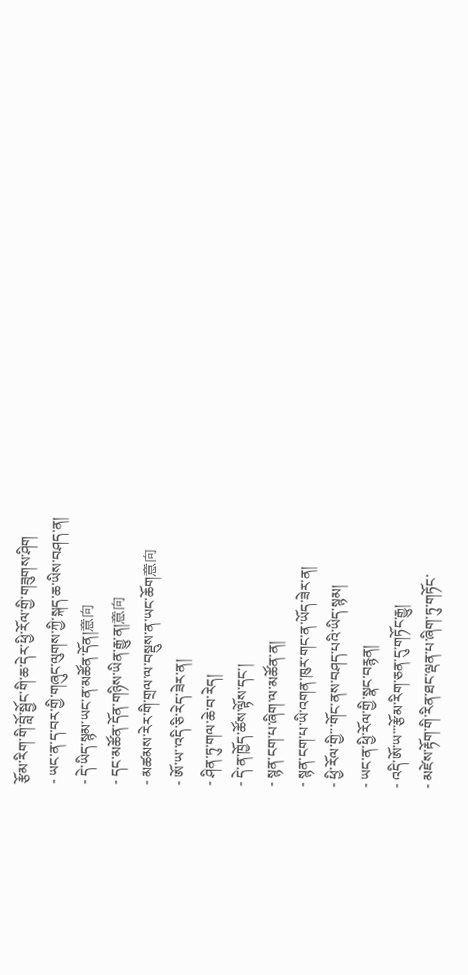རྩོམ་རིག་གི་བློ་སྦྱོང་གི་ཆ་དེར་ཕྱི་རོལ་གྱི་གཟུགས་ཤིག
- ཡང་ན་ད་བར་གྱི་གཞུང་ལུགས་ཀྱི་སྐད་ཆ་ཡིས་བཤད་ན།
- དེ་ཡིད་སྙམ་ཡང་ན་མཚོན་དོན།意向
- དང་མཚོན་དོན་གཉིས་ཡིན་རྒྱུ་ན།意向
- མཚམས་རེར་གི་གྲལ་ལ་བསྡུས་ན་ཡང་ཆོག意向
- ཨོ་ཡ་་འདི་ཅི་རེད་ཟེར་ན།
- ཤིན་ཏུ་གལ་ཆེ་བ་རེད།
- དེ་ན་ཁྱོད་ཚོས་ལྟོས་དང་།
- སྙན་ངག་པ་ཞིག་ལ་མཚོན་ན།
- སྙན་ངག་པ་ཡི་འགན་ཁུར་གང་ན་ཡོད་ཟེར་ན།
- ཕྱི་རོལ་གྱི་་་གོང་ནས་བཤད་པའི་ཡིད་སྙམ།
- ཡང་ན་ཕྱི་རོལ་གྱི་སྣང་བརྙན།
- འདི་ཨོ་ཡ་་་རྩོམ་རིག་ཅན་དུ་གཏོང་རྒྱུ།
- མཛེས་རྟོག་གི་རིན་ཐང་ལྡན་པ་ཞིག་ཏུ་གཏོང་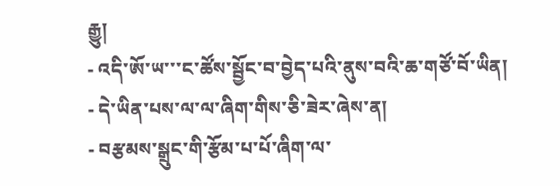རྒྱུ།
- འདི་ཨོ་ཡ་་་ང་ཚོས་སྦྱོང་བ་བྱེད་པའི་ནུས་བའི་ཆ་གཙོ་བོ་ཡིན།
- དེ་ཡིན་པས་ལ་ལ་ཞིག་གིས་ཅི་ཟེར་ཞེས་ན།
- བརྩམས་སྒྲུང་གི་རྩོམ་པ་པོ་ཞིག་ལ་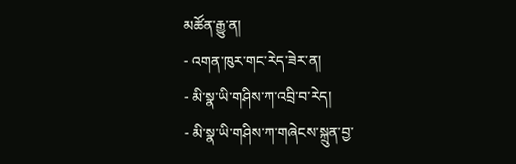མཚོན་རྒྱུ་ན།
- འགན་ཁུར་གང་རེད་ཟེར་ན།
- མི་སྣ་ཡི་གཤིས་ཀ་འབྲི་བ་རེད།
- མི་སྣ་ཡི་གཤིས་ཀ་གཞེངས་སྐྲུན་བྱ་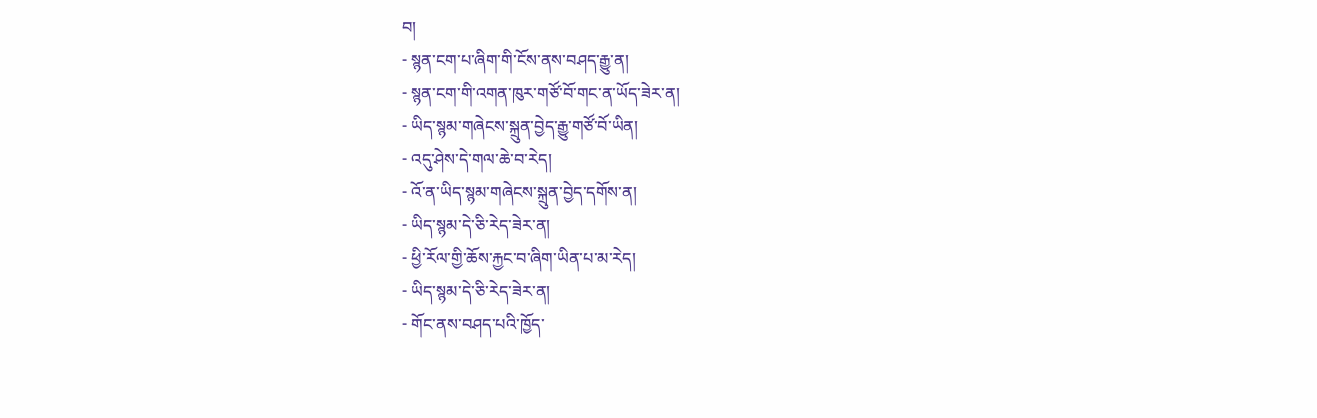བ།
- སྙན་ངག་པ་ཞིག་གི་ངོས་ནས་བཤད་རྒྱུ་ན།
- སྙན་ངག་གི་འགན་ཁུར་གཙོ་བོ་གང་ན་ཡོད་ཟེར་ན།
- ཡིད་སྙམ་གཞེངས་སྐྲུན་བྱེད་རྒྱུ་གཙོ་བོ་ཡིན།
- འདུ་ཤེས་དེ་གལ་ཆེ་བ་རེད།
- འོ་ན་ཡིད་སྙམ་གཞེངས་སྐྲུན་བྱེད་དགོས་ན།
- ཡིད་སྙམ་དེ་ཅི་རེད་ཟེར་ན།
- ཕྱི་རོལ་གྱི་ཆོས་རྐྱང་བ་ཞིག་ཡིན་པ་མ་རེད།
- ཡིད་སྙམ་དེ་ཅི་རེད་ཟེར་ན།
- གོང་ནས་བཤད་པའི་ཁྱོད་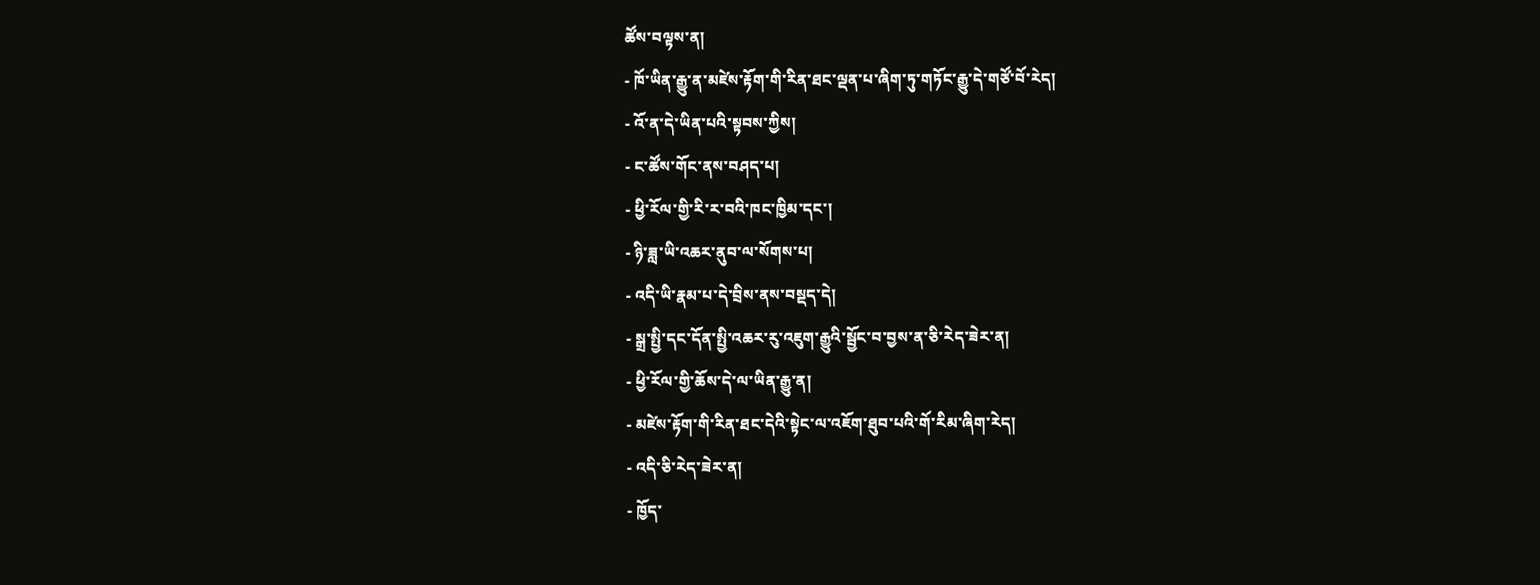ཚོས་བལྟས་ན།
- ཁོ་ཡིན་རྒྱུ་ན་མཛེས་རྟོག་གི་རིན་ཐང་ལྡན་པ་ཞིག་ཏུ་གཏོང་རྒྱུ་དེ་གཙོ་བོ་རེད།
- འོ་ན་དེ་ཡིན་པའི་སྟབས་ཀྱིས།
- ང་ཚོས་གོང་ནས་བཤད་པ།
- ཕྱི་རོལ་གྱི་རི་ར་བའི་ཁང་ཁྱིམ་དང་།
- ཉི་ཟླ་ཡི་འཆར་ནུབ་ལ་སོགས་པ།
- འདི་ཡི་རྣམ་པ་དེ་བྲིས་ནས་བསྡད་དེ།
- སྒྲ་སྤྱི་དང་དོན་སྤྱི་འཆར་རུ་འཇུག་རྒྱུའི་སྦྱོང་བ་བྱས་ན་ཅི་རེད་ཟེར་ན།
- ཕྱི་རོལ་གྱི་ཆོས་དེ་ལ་ཡིན་རྒྱུ་ན།
- མཛེས་རྟོག་གི་རིན་ཐང་དེའི་སྟེང་ལ་འཇོག་ཐུབ་པའི་གོ་རིམ་ཞིག་རེད།
- འདི་ཅི་རེད་ཟེར་ན།
- ཁྱོད་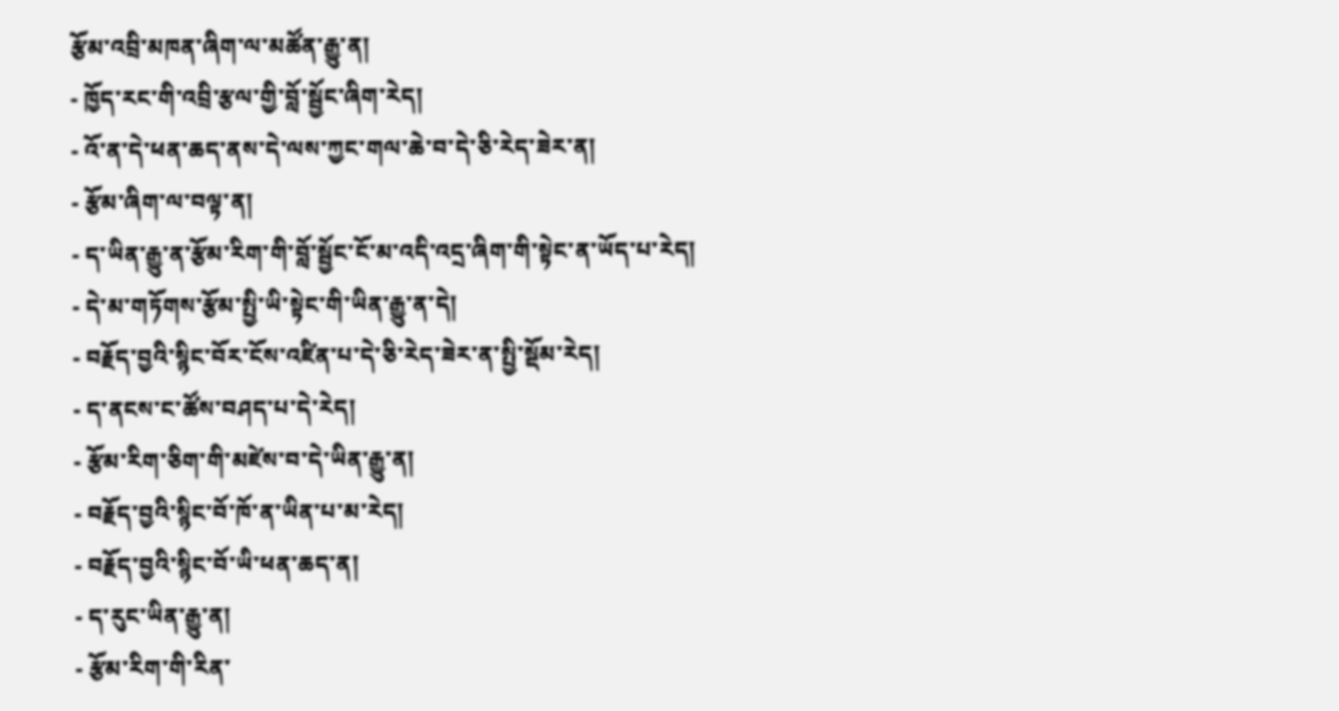རྩོམ་འབྲི་མཁན་ཞིག་ལ་མཚོན་རྒྱུ་ན།
- ཁྱོད་རང་གི་འབྲི་རྩལ་གྱི་བློ་སྦྱོང་ཞིག་རེད།
- འོ་ན་དེ་ཕན་ཆད་ནས་དེ་ལས་ཀྱང་གལ་ཆེ་བ་དེ་ཅི་རེད་ཟེར་ན།
- རྩོམ་ཞིག་ལ་བལྟ་ན།
- ད་ཡིན་རྒྱུ་ན་རྩོམ་རིག་གི་བློ་སྦྱོང་ངོ་མ་འདི་འདྲ་ཞིག་གི་སྟེང་ན་ཡོད་པ་རེད།
- དེ་མ་གཏོགས་རྩོམ་སྤྱི་ཡི་སྟེང་གི་ཡིན་རྒྱུ་ན་དེ།
- བརྗོད་བྱའི་སྙིང་བོར་ངོས་འཛིན་པ་དེ་ཅི་རེད་ཟེར་ན་སྤྱི་སྡོམ་རེད།
- ད་ནངས་ང་ཚོས་བཤད་པ་དེ་རེད།
- རྩོམ་རིག་ཅིག་གི་མཛེས་བ་དེ་ཡིན་རྒྱུ་ན།
- བརྗོད་བྱའི་སྙིང་བོ་ཁོ་ན་ཡིན་པ་མ་རེད།
- བརྗོད་བྱའི་སྙིང་བོ་ཡི་ཕན་ཆད་ན།
- ད་རུང་ཡིན་རྒྱུ་ན།
- རྩོམ་རིག་གི་རིན་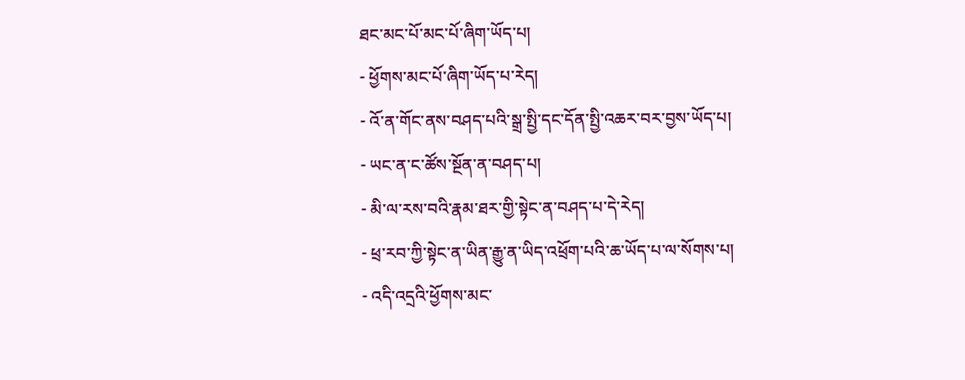ཐང་མང་པོ་མང་པོ་ཞིག་ཡོད་པ།
- ཕྱོགས་མང་པོ་ཞིག་ཡོད་པ་རེད།
- འོ་ན་གོང་ནས་བཤད་པའི་སྒྲ་སྤྱི་དང་དོན་སྤྱི་འཆར་བར་བྱས་ཡོད་པ།
- ཡང་ན་ང་ཚོས་སྔོན་ན་བཤད་པ།
- མི་ལ་རས་བའི་རྣམ་ཐར་གྱི་སྟེང་ན་བཤད་པ་དེ་རེད།
- ཕྲ་རབ་ཀྱི་སྟེང་ན་ཡིན་རྒྱུ་ན་ཡིད་འཕྲོག་པའི་ཆ་ཡོད་པ་ལ་སོགས་པ།
- འདི་འདྲའི་ཕྱོགས་མང་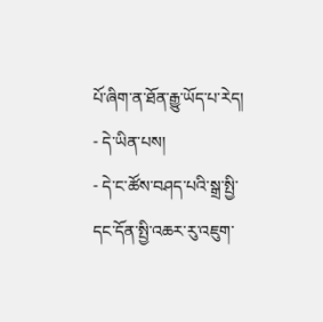པོ་ཞིག་ན་ཐོན་རྒྱུ་ཡོད་པ་རེད།
- དེ་ཡིན་པས།
- དེ་ང་ཚོས་བཤད་པའི་སྒྲ་སྤྱི་དང་དོན་སྤྱི་འཆར་རུ་འཇུག་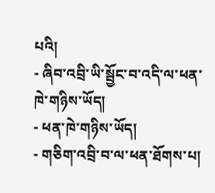པའི།
- ཞིབ་འབྲི་ཡི་སྦྱོང་བ་འདི་ལ་ཕན་ཁེ་གཉིས་ཡོད།
- ཕན་ཁེ་གཉིས་ཡོད།
- གཅིག་འབྲི་བ་ལ་ཕན་ཐོགས་པ།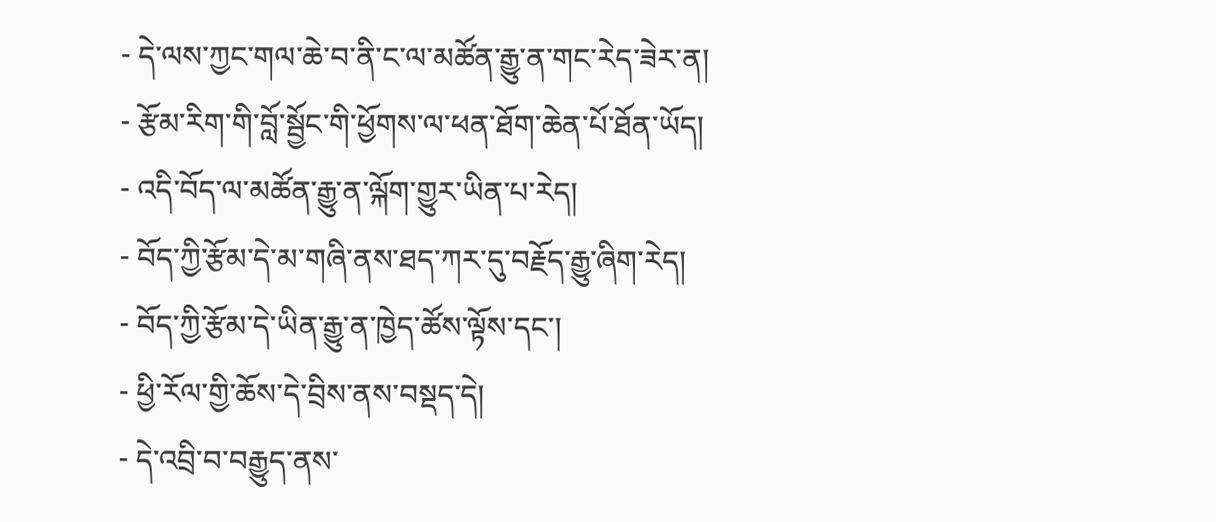- དེ་ལས་ཀྱང་གལ་ཆེ་བ་ནི་ང་ལ་མཚོན་རྒྱུ་ན་གང་རེད་ཟེར་ན།
- རྩོམ་རིག་གི་བློ་སྦྱོང་གི་ཕྱོགས་ལ་ཕན་ཐོག་ཆེན་པོ་ཐོན་ཡོད།
- འདི་བོད་ལ་མཚོན་རྒྱུ་ན་ལྐོག་གྱུར་ཡིན་པ་རེད།
- བོད་ཀྱི་རྩོམ་དེ་མ་གཞི་ནས་ཐད་ཀར་དུ་བརྗོད་རྒྱུ་ཞིག་རེད།
- བོད་ཀྱི་རྩོམ་དེ་ཡིན་རྒྱུ་ན་ཁྱེད་ཚོས་ལྟོས་དང་།
- ཕྱི་རོལ་གྱི་ཆོས་དེ་བྲིས་ནས་བསྡད་དེ།
- དེ་འབྲི་བ་བརྒྱུད་ནས་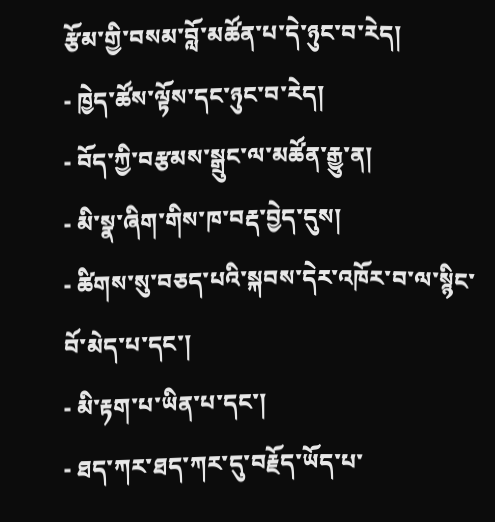རྩོམ་གྱི་བསམ་བློ་མཚོན་པ་དེ་ཉུང་བ་རེད།
- ཁྱེད་ཚོས་ལྟོས་དང་ཉུང་བ་རེད།
- བོད་ཀྱི་བརྩམས་སྒྲུང་ལ་མཚོན་རྒྱུ་ན།
- མི་སྣ་ཞིག་གིས་ཁ་བརྡ་བྱེད་དུས།
- ཚིགས་སུ་བཅད་པའི་སྐབས་དེར་འཁོར་བ་ལ་སྙིང་བོ་མེད་པ་དང་།
- མི་རྟག་པ་ཡིན་པ་དང་།
- ཐད་ཀར་ཐད་ཀར་དུ་བརྗོད་ཡོད་པ་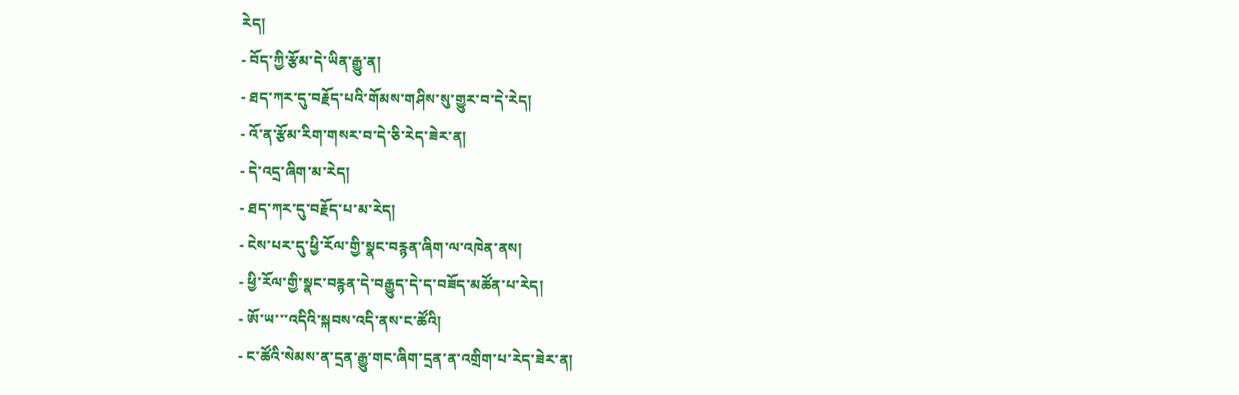རེད།
- བོད་ཀྱི་རྩོམ་དེ་ཡིན་རྒྱུ་ན།
- ཐད་ཀར་དུ་བརྗོད་པའི་གོམས་གཤིས་སུ་གྱུར་བ་དེ་རེད།
- འོ་ན་རྩོམ་རིག་གསར་བ་དེ་ཅི་རེད་ཟེར་ན།
- དེ་འདྲ་ཞིག་མ་རེད།
- ཐད་ཀར་དུ་བརྗོད་པ་མ་རེད།
- ངེས་པར་དུ་ཕྱི་རོལ་གྱི་སྣང་བརྙན་ཞིག་ལ་འཁེན་ནས།
- ཕྱི་རོལ་གྱི་སྣང་བརྙན་དེ་བརྒྱུད་དེ་ད་བཟོད་མཚོན་པ་རེད།
- ཨོ་ཡ་་་འདིའི་སྐབས་འདི་ནས་ང་ཚོའི།
- ང་ཚོའི་སེམས་ན་དྲན་རྒྱུ་གང་ཞིག་དྲན་ན་འགྲིག་པ་རེད་ཟེར་ན།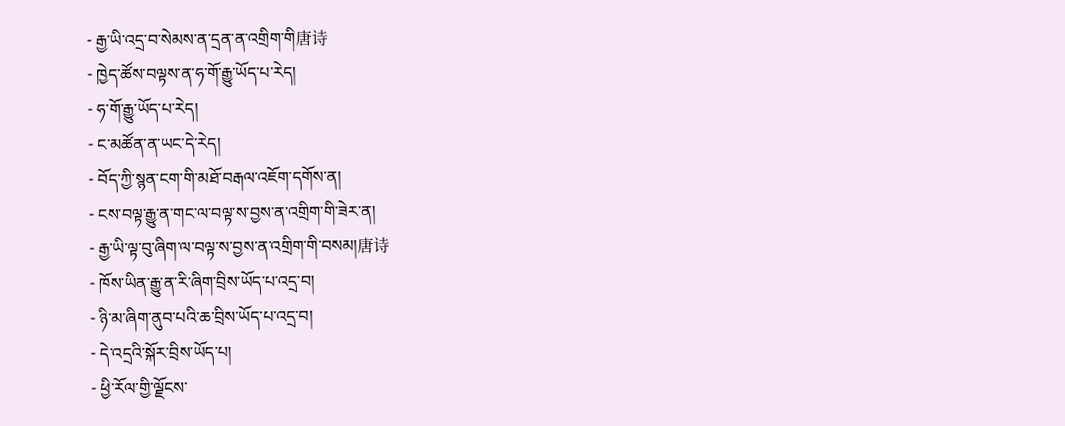- རྒྱ་ཡི་འདྲ་བ་སེམས་ན་དྲན་ན་འགྲིག་གི唐诗
- ཁྱེད་ཚོས་བལྟས་ན་ཧ་གོ་རྒྱུ་ཡོད་པ་རེད།
- ཧ་གོ་རྒྱུ་ཡོད་པ་རེད།
- ང་མཚོན་ན་ཡང་དེ་རེད།
- བོད་ཀྱི་སྙན་ངག་གི་མཐོ་བརྒལ་འཇོག་དགོས་ན།
- ངས་བལྟ་རྒྱུ་ན་གང་ལ་བལྟ་ས་བྱས་ན་འགྲིག་གི་ཟེར་ན།
- རྒྱ་ཡི་ལྟ་བུ་ཞིག་ལ་བལྟ་ས་བྱས་ན་འགྲིག་གི་བསམ།唐诗
- ཁོས་ཡིན་རྒྱུ་ན་རི་ཞིག་བྲིས་ཡོད་པ་འདྲ་བ།
- ཉི་མ་ཞིག་ནུབ་པའི་ཆ་བྲིས་ཡོད་པ་འདྲ་བ།
- དེ་འདྲའི་སྐོར་བྲིས་ཡོད་པ།
- ཕྱི་རོལ་གྱི་ལྗོངས་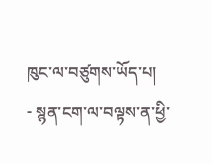ཁུང་ལ་བཙུགས་ཡོད་པ།
- སྙན་ངག་ལ་བལྟས་ན་ཕྱི་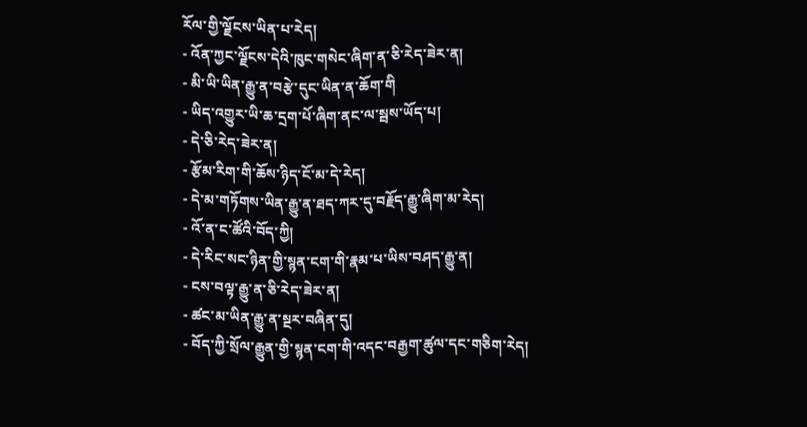རོལ་གྱི་ལྗོངས་ཡིན་པ་རེད།
- འོན་ཀྱང་ལྗོངས་དེའི་ཁུང་གསེང་ཞིག་ན་ཅི་རེད་ཟེར་ན།
- མི་ཡི་ཡིན་རྒྱུ་ན་བརྩེ་དུང་ཡིན་ན་ཆོག་གི
- ཡིད་འགྱུར་ཡི་ཆ་དྲག་པོ་ཞིག་ནང་ལ་སྦས་ཡོད་པ།
- དེ་ཅི་རེད་ཟེར་ན།
- རྩོམ་རིག་གི་ཆོས་ཉིད་ངོ་མ་དེ་རེད།
- དེ་མ་གཏོགས་ཡིན་རྒྱུ་ན་ཐད་ཀར་དུ་བརྗོད་རྒྱུ་ཞིག་མ་རེད།
- འོ་ན་ང་ཚོའི་བོད་ཀྱི།
- དེ་རིང་སང་ཉིན་གྱི་སྙན་ངག་གི་རྣམ་པ་ཡིས་བཤད་རྒྱུ་ན།
- ངས་བལྟ་རྒྱུ་ན་ཅི་རེད་ཟེར་ན།
- ཚང་མ་ཡིན་རྒྱུ་ན་སྔར་བཞིན་དུ།
- བོད་ཀྱི་སྲོལ་རྒྱུན་གྱི་སྙན་ངག་གི་འདང་བརྒྱག་ཚུལ་དང་གཅིག་རེད།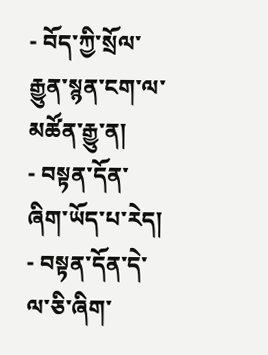- བོད་ཀྱི་སྲོལ་རྒྱུན་སྙན་ངག་ལ་མཚོན་རྒྱུ་ན།
- བསྟན་དོན་ཞིག་ཡོད་པ་རེད།
- བསྟན་དོན་དེ་ལ་ཅི་ཞིག་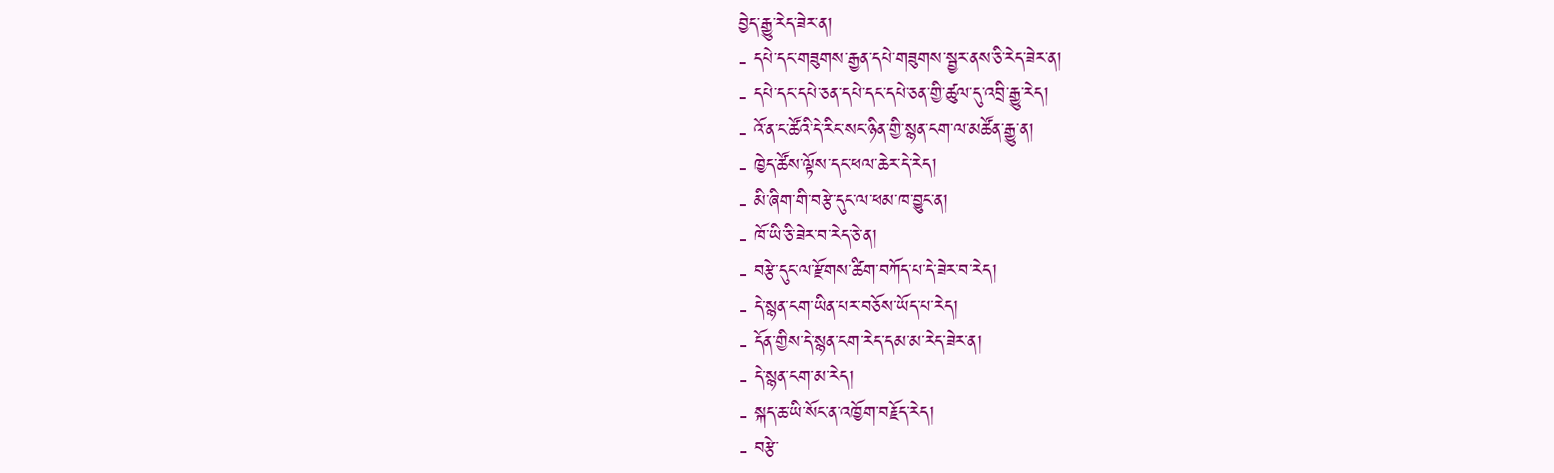བྱེད་རྒྱུ་རེད་ཟེར་ན།
- དཔེ་དང་གཟུགས་རྒྱན་དཔེ་གཟུགས་སྦྱར་ནས་ཅི་རེད་ཟེར་ན།
- དཔེ་དང་དཔེ་ཅན་དཔེ་དང་དཔེ་ཅན་གྱི་ཚུལ་དུ་འབྲི་རྒྱུ་རེད།
- འོ་ན་ང་ཚོའི་དེ་རིང་སང་ཉིན་གྱི་སྙན་ངག་ལ་མཚོན་རྒྱུ་ན།
- ཁྱེད་ཚོས་ལྟོས་དང་ཕལ་ཆེར་དེ་རེད།
- མི་ཞིག་གི་བརྩེ་དུང་ལ་ཕམ་ཁ་བྱུང་ན།
- ཁོ་ཡི་ཅི་ཟེར་བ་རེད་ཅེ་ན།
- བརྩེ་དུང་ལ་རྫོགས་ཚིག་བཀོད་པ་དེ་ཟེར་བ་རེད།
- དེ་སྙན་ངག་ཡིན་པར་བཅོས་ཡོད་པ་རེད།
- དོན་གྱིས་དེ་སྙན་ངག་རེད་དམ་མ་རེད་ཟེར་ན།
- དེ་སྙན་ངག་མ་རེད།
- སྐད་ཆ་ཡི་སོང་ན་འཁྱོག་བརྗོད་རེད།
- བརྩེ་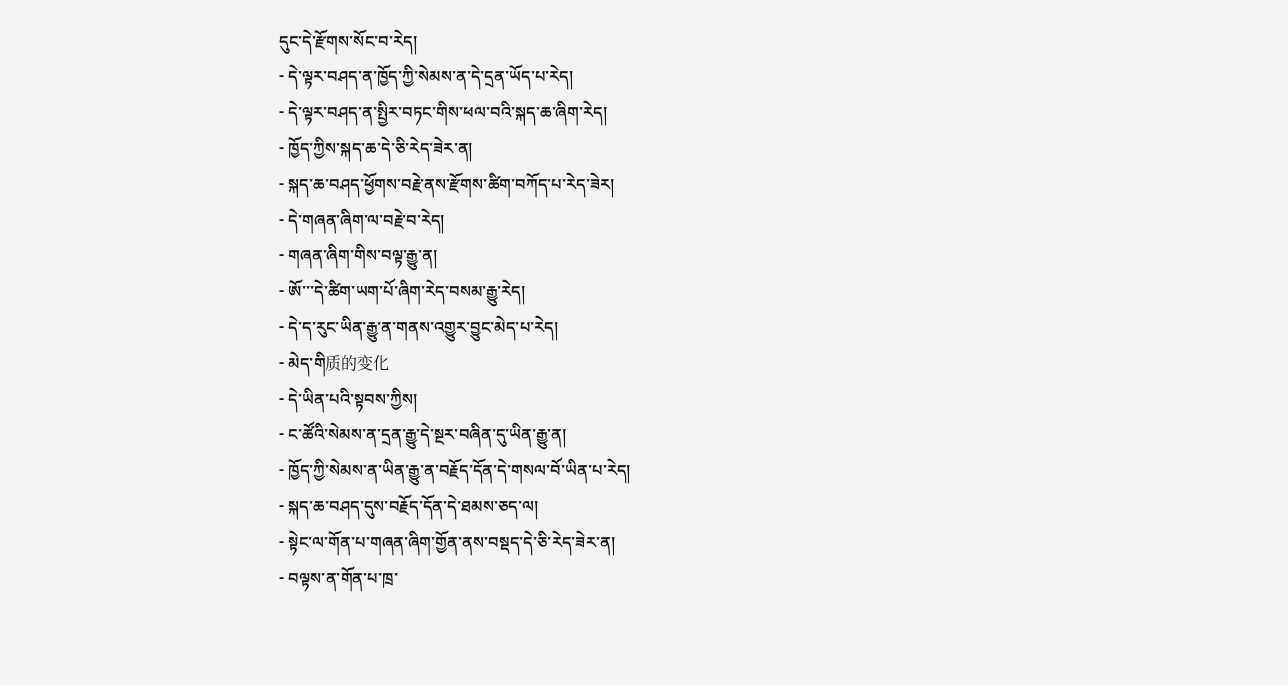དུང་དེ་རྫོགས་སོང་བ་རེད།
- དེ་ལྟར་བཤད་ན་ཁྱོད་ཀྱི་སེམས་ན་དེ་དྲན་ཡོད་པ་རེད།
- དེ་ལྟར་བཤད་ན་སྤྱིར་བཏང་གིས་ཕལ་བའི་སྐད་ཆ་ཞིག་རེད།
- ཁྱོད་ཀྱིས་སྐད་ཆ་དེ་ཅི་རེད་ཟེར་ན།
- སྐད་ཆ་བཤད་ཕྱོགས་བརྗེ་ནས་རྫོགས་ཚིག་བཀོད་པ་རེད་ཟེར།
- དེ་གཞན་ཞིག་ལ་བརྗེ་བ་རེད།
- གཞན་ཞིག་གིས་བལྟ་རྒྱུ་ན།
- ཨོ་་་དེ་ཚིག་ཡག་པོ་ཞིག་རེད་བསམ་རྒྱུ་རེད།
- དེ་ད་རུང་ཡིན་རྒྱུ་ན་གནས་འགྱུར་བྱུང་མེད་པ་རེད།
- མེད་གི质的变化
- དེ་ཡིན་པའི་སྟབས་ཀྱིས།
- ང་ཚོའི་སེམས་ན་དྲན་རྒྱུ་དེ་སྔར་བཞིན་དུ་ཡིན་རྒྱུ་ན།
- ཁྱོད་ཀྱི་སེམས་ན་ཡིན་རྒྱུ་ན་བརྗོད་དོན་དེ་གསལ་བོ་ཡིན་པ་རེད།
- སྐད་ཆ་བཤད་དུས་བརྗོད་དོན་དེ་ཐམས་ཅད་ལ།
- སྟེང་ལ་གོན་པ་གཞན་ཞིག་གྱོན་ནས་བསྡད་དེ་ཅི་རེད་ཟེར་ན།
- བལྟས་ན་གོན་པ་ཁྲ་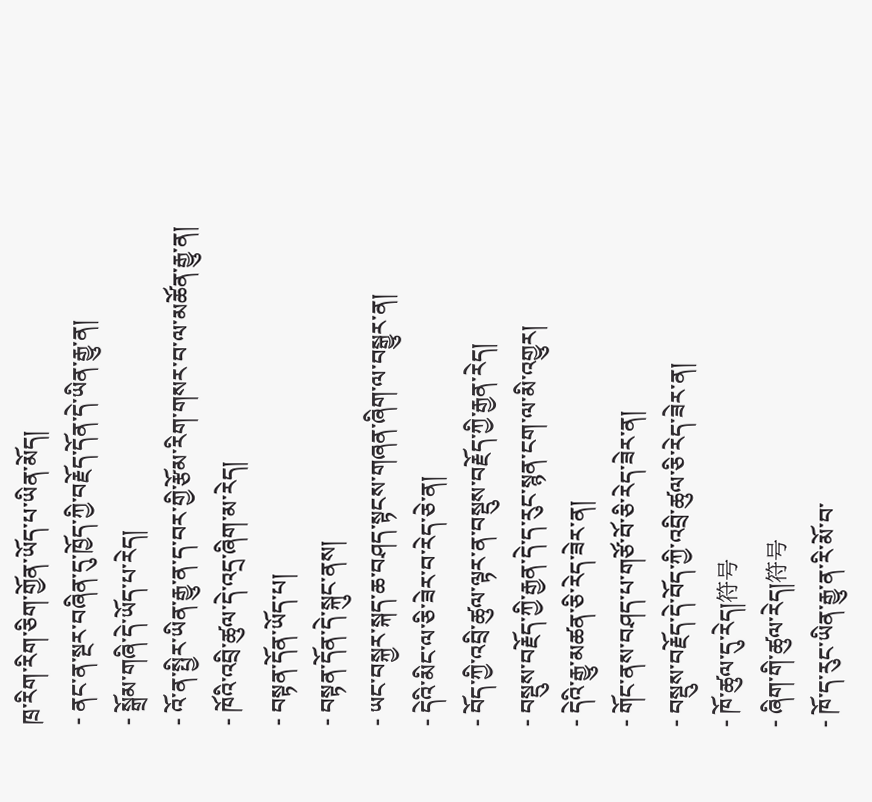ཁྲ་རིག་རིག་ཅིག་གྱོན་ཡོད་པ་ཡིན་མོད།
- ནང་ན་སྔར་བཞིན་དུ་ཁྱོད་ཀྱི་བརྗོད་དོན་དེ་ཡིན་རྒྱུ་ན།
- སྒྲོམ་གཞི་དེ་ཡོད་པ་རེད།
- འོ་ན་སྤྱིར་ཡིན་རྒྱུ་ན་ད་བར་གྱི་རྩོམ་རིག་གསར་བ་ལ་མཚོན་རྒྱུ་ན།
- ཁོའི་འབྲི་ཚུལ་དེ་འདྲ་ཞིག་མ་རེད།
- བསྟན་དོན་ཡོད་པ།
- བསྟན་དོན་དེ་སྐུང་ནས།
- ཡང་བསྐྱར་སྐད་ཆ་བཤད་སྟངས་གཞན་ཞིག་ལ་བསྒྱུར་ན།
- དེའི་མིང་ལ་ཅི་ཟེར་བ་རེད་ཅེ་ན།
- བོད་ཀྱི་འབྲི་ཚུལ་ལྟར་ན་བསྡུས་བརྗོད་ཀྱི་རྒྱན་རེད།
- བསྡུས་བརྗོད་ཀྱི་རྒྱན་དེ་ད་རུང་སྙན་ངག་ལ་མི་འགྱུར།
- དེའི་རྒྱུ་མཚན་ཅི་རེད་ཟེར་ན།
- གོང་ནས་བཤད་པ་གཙོ་བོ་ཅི་རེད་ཟེར་ན།
- བསྡུས་བརྗོད་དེ་བོད་ཀྱི་འབྲི་ཚུལ་ཅི་རེད་ཟེར་ན།
- ཁོ་ཚུལ་དུ་རེད།符号
- ཞིག་གི་ཚུལ་རེད།符号
- ཁོ་ད་རུང་ཡིན་རྒྱུ་ན་རི་མོ་བ་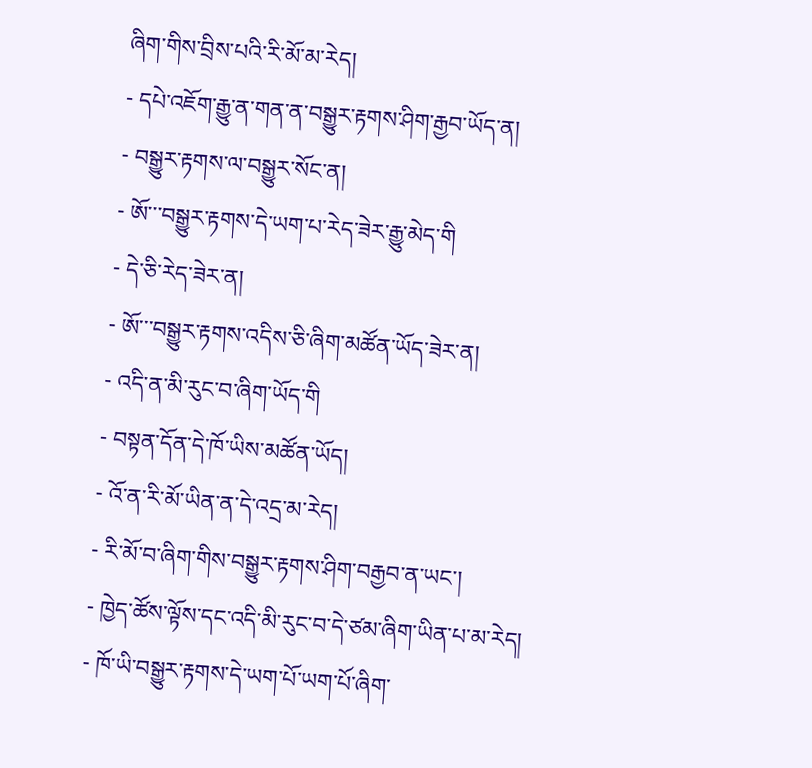ཞིག་གིས་བྲིས་པའི་རི་མོ་མ་རེད།
- དཔེ་འཇོག་རྒྱུ་ན་གན་ན་བསྒྱུར་རྟགས་ཤིག་རྒྱབ་ཡོད་ན།
- བསྒྱུར་རྟགས་ལ་བསྒྱུར་སོང་ན།
- ཨོ་་་བསྒྱུར་རྟགས་དེ་ཡག་པ་རེད་ཟེར་རྒྱུ་མེད་གི
- དེ་ཅི་རེད་ཟེར་ན།
- ཨོ་་་བསྒྱུར་རྟགས་འདིས་ཅི་ཞིག་མཚོན་ཡོད་ཟེར་ན།
- འདི་ན་མི་རུང་བ་ཞིག་ཡོད་གི
- བསྟན་དོན་དེ་ཁོ་ཡིས་མཚོན་ཡོད།
- འོ་ན་རི་མོ་ཡིན་ན་དེ་འདྲ་མ་རེད།
- རི་མོ་བ་ཞིག་གིས་བསྒྱུར་རྟགས་ཤིག་བརྒྱབ་ན་ཡང་།
- ཁྱེད་ཚོས་ལྟོས་དང་འདི་མི་རུང་བ་དེ་ཙམ་ཞིག་ཡིན་པ་མ་རེད།
- ཁོ་ཡི་བསྒྱུར་རྟགས་དེ་ཡག་པོ་ཡག་པོ་ཞིག་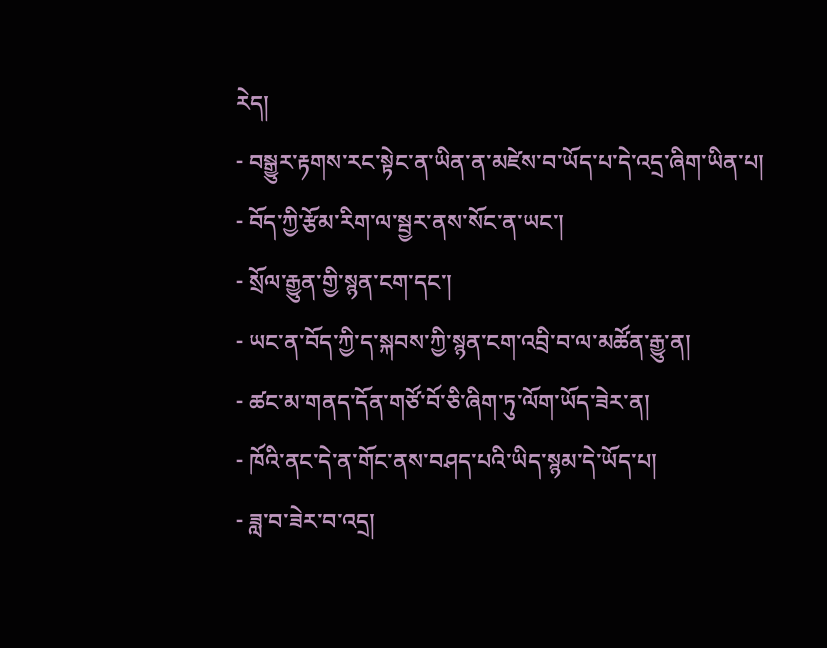རེད།
- བསྒྱུར་རྟགས་རང་སྟེང་ན་ཡིན་ན་མཛེས་བ་ཡོད་པ་དེ་འདྲ་ཞིག་ཡིན་པ།
- བོད་ཀྱི་རྩོམ་རིག་ལ་སྦྱར་ནས་སོང་ན་ཡང་།
- སྲོལ་རྒྱུན་གྱི་སྙན་ངག་དང་།
- ཡང་ན་བོད་ཀྱི་ད་སྐབས་ཀྱི་སྙན་ངག་འབྲི་བ་ལ་མཚོན་རྒྱུ་ན།
- ཚང་མ་གནད་དོན་གཙོ་བོ་ཅི་ཞིག་ཏུ་ལོག་ཡོད་ཟེར་ན།
- ཁོའི་ནང་དེ་ན་གོང་ནས་བཤད་པའི་ཡིད་སྙམ་དེ་ཡོད་པ།
- ཟླ་བ་ཟེར་བ་འདྲ།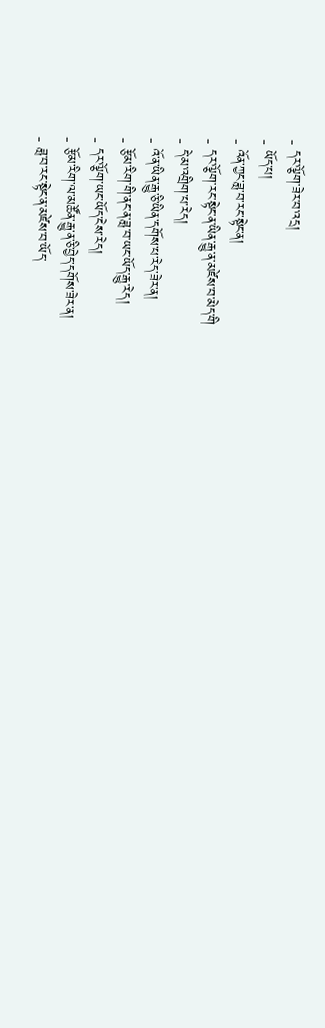- དར་ལྕོག་ཟེར་བ་འདྲ།
- ཡོད་པ།
- འོན་ཀྱང་ཟླ་བ་རང་སྟེང་ན།
- དར་ལྕོག་རང་སྟེང་ན་ཡིན་རྒྱུ་ན་མཛེས་བ་མེད་གི
- དེ་མ་འགྲིག་པ་རེད།
- འོ་ན་ཡིན་རྒྱུ་ཅི་ཡིན་དགོས་པ་རེད་ཟེར་ན།
- རྩོམ་རིག་གི་ནང་ན་ཟླ་བ་ཡང་ཡོད་རྒྱུ་རེད།
- དར་ལྕོག་ཡང་ཡོད་ངེས་རེད།
- རྩོམ་རིག་ལ་མཚོན་རྒྱུ་ན་ཅི་བྱེད་དགོས་ཟེར་ན།
- ཟླ་བ་རང་སྟེང་ན་མཛེས་བ་ཡོད་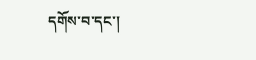དགོས་བ་དང་།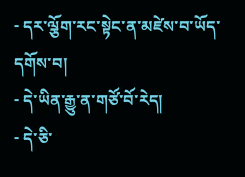- དར་ལྕོག་རང་སྟེང་ན་མཛེས་བ་ཡོད་དགོས་བ།
- དེ་ཡིན་རྒྱུ་ན་གཙོ་བོ་རེད།
- དེ་ཅི་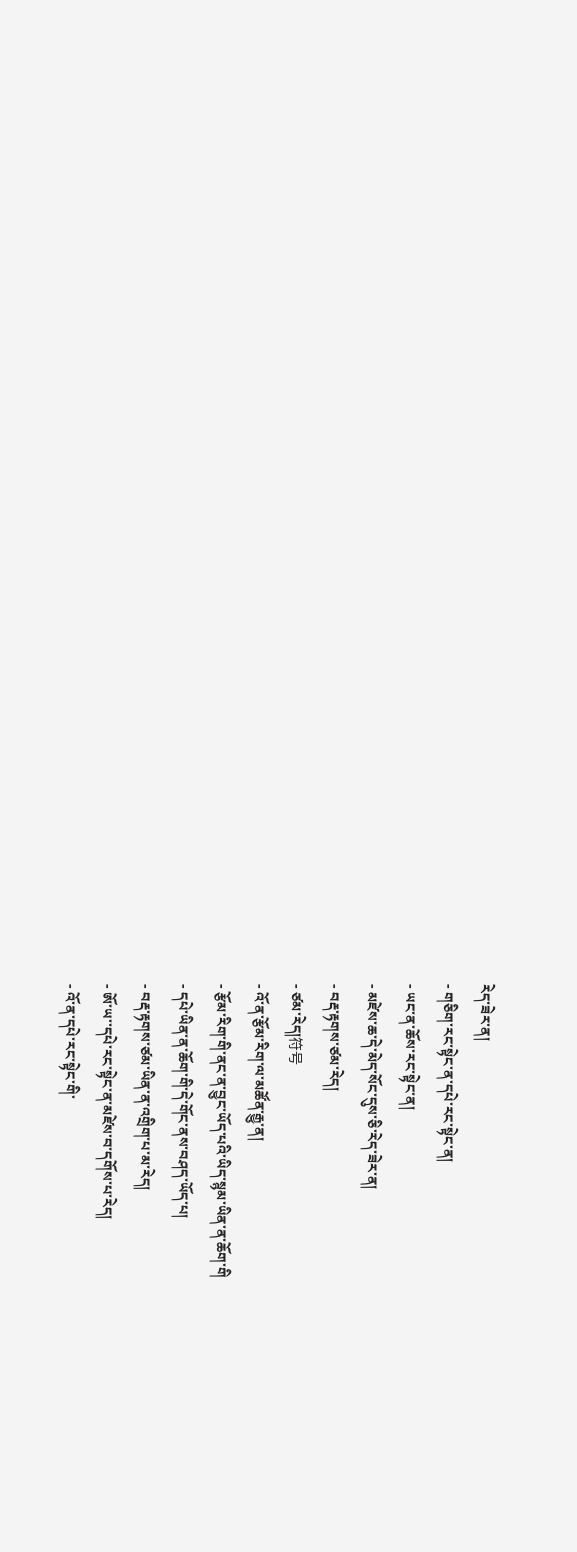རེད་ཟེར་ན།
- གཅིག་རང་སྟེང་ན་དཔེ་རང་སྟེང་ན།
- ཡང་ན་ཆོས་རང་སྟེང་ན།
- མཛེས་ཆ་དེ་མེད་སོང་དུས་ཅི་རེད་ཟེར་ན།
- བརྡ་རྟགས་ཙམ་རེད།
- ཙམ་རེད།符号
- འོ་ན་རྩོམ་རིག་ལ་མཚོན་རྒྱུ་ན།
- རྩོམ་རིག་གི་ནང་ན་བྱུང་ཡོད་པའི་ཡིད་སྙམ་ཡིན་ན་ཆོག་གི
- དཔེ་ཡིན་ན་ཆོག་གི་དེ་གོང་ནས་བཤད་ཡོད་པ།
- བརྡ་རྟགས་ཙམ་ཡིན་ན་འགྲིག་པ་མ་རེད།
- ཨོ་ཡ་་དཔེ་རང་སྟེང་ན་མཛེས་བ་དགོས་པ་རེད།
- འོ་ན་དཔེ་རང་སྟེང་གི་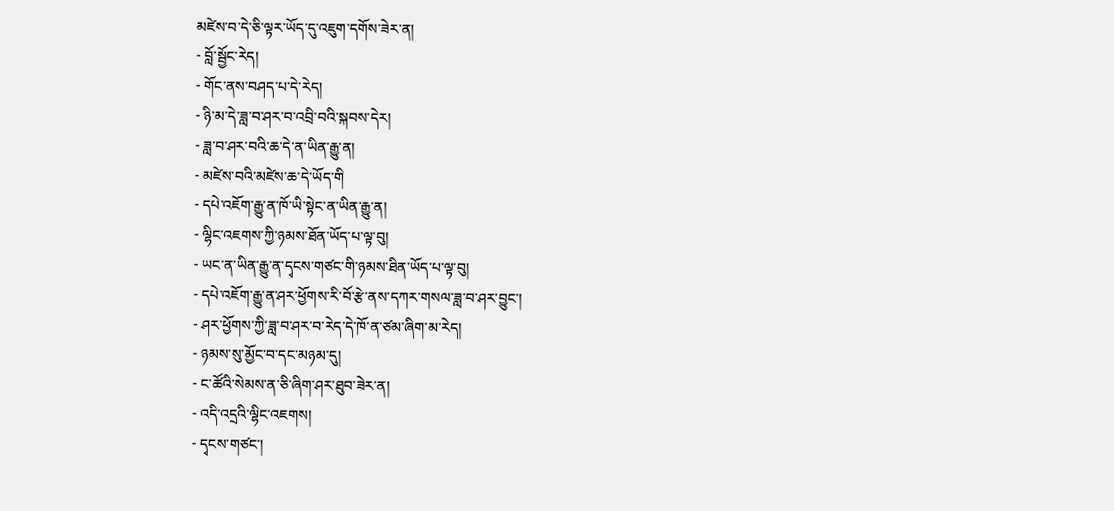མཛེས་བ་དེ་ཅི་ལྟར་ཡོད་དུ་འཇུག་དགོས་ཟེར་ན།
- བློ་སྦྱོང་རེད།
- གོང་ནས་བཤད་པ་དེ་རེད།
- ཉི་མ་དེ་ཟླ་བ་ཤར་བ་འབྲི་བའི་སྐབས་དེར།
- ཟླ་བ་ཤར་བའི་ཆ་དེ་ན་ཡིན་རྒྱུ་ན།
- མཛེས་བའི་མཛེས་ཆ་དེ་ཡོད་གི
- དཔེ་འཇོག་རྒྱུ་ན་ཁོ་ཡི་སྟེང་ན་ཡིན་རྒྱུ་ན།
- ལྷིང་འཇགས་ཀྱི་ཉམས་ཐོན་ཡོད་པ་ལྟ་བུ།
- ཡང་ན་ཡིན་རྒྱུ་ན་དྭངས་གཙང་གི་ཉམས་ཐིན་ཡོད་པ་ལྟ་བུ།
- དཔེ་འཇོག་རྒྱུ་ན་ཤར་ཕྱོགས་རི་བོ་རྩེ་ནས་དཀར་གསལ་ཟླ་བ་ཤར་བྱུང་།
- ཤར་ཕྱོགས་ཀྱི་ཟླ་བ་ཤར་བ་རེད་དེ་ཁོ་ན་ཙམ་ཞིག་མ་རེད།
- ཉམས་སུ་མྱོང་བ་དང་མཉམ་དུ།
- ང་ཚོའི་སེམས་ན་ཅི་ཞིག་ཤར་ཐུབ་ཟེར་ན།
- འདི་འདྲའི་ལྷིང་འཇགས།
- དྭངས་གཙང་།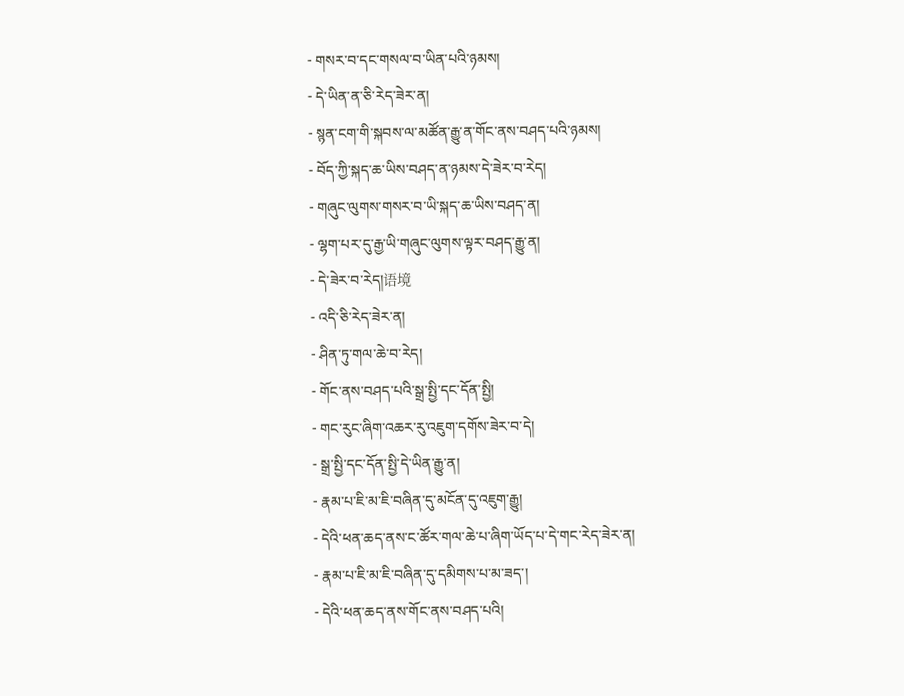- གསར་བ་དང་གསལ་བ་ཡིན་པའི་ཉམས།
- དེ་ཡིན་ན་ཅི་རེད་ཟེར་ན།
- སྙན་ངག་གི་སྐབས་ལ་མཚོན་རྒྱུ་ན་གོང་ནས་བཤད་པའི་ཉམས།
- བོད་ཀྱི་སྐད་ཆ་ཡིས་བཤད་ན་ཉམས་དེ་ཟེར་བ་རེད།
- གཞུང་ལུགས་གསར་བ་ཡི་སྐད་ཆ་ཡིས་བཤད་ན།
- ལྷག་པར་དུ་རྒྱ་ཡི་གཞུང་ལུགས་ལྟར་བཤད་རྒྱུ་ན།
- དེ་ཟེར་བ་རེད།语境
- འདི་ཅི་རེད་ཟེར་ན།
- ཤིན་ཏུ་གལ་ཆེ་བ་རེད།
- གོང་ནས་བཤད་པའི་སྒྲ་སྤྱི་དང་དོན་སྤྱི།
- གང་རུང་ཞིག་འཆར་རུ་འཇུག་དགོས་ཟེར་བ་དེ།
- སྒྲ་སྤྱི་དང་དོན་སྤྱི་དེ་ཡིན་རྒྱུ་ན།
- རྣམ་པ་ཇི་མ་ཇི་བཞིན་དུ་མངོན་དུ་འཇུག་རྒྱུ།
- དེའི་ཕན་ཆད་ནས་ང་ཚོར་གལ་ཆེ་པ་ཞིག་ཡོད་པ་དེ་གང་རེད་ཟེར་ན།
- རྣམ་པ་ཇི་མ་ཇི་བཞིན་དུ་དམིགས་པ་མ་ཟད་།
- དེའི་ཕན་ཆད་ནས་གོང་ནས་བཤད་པའི།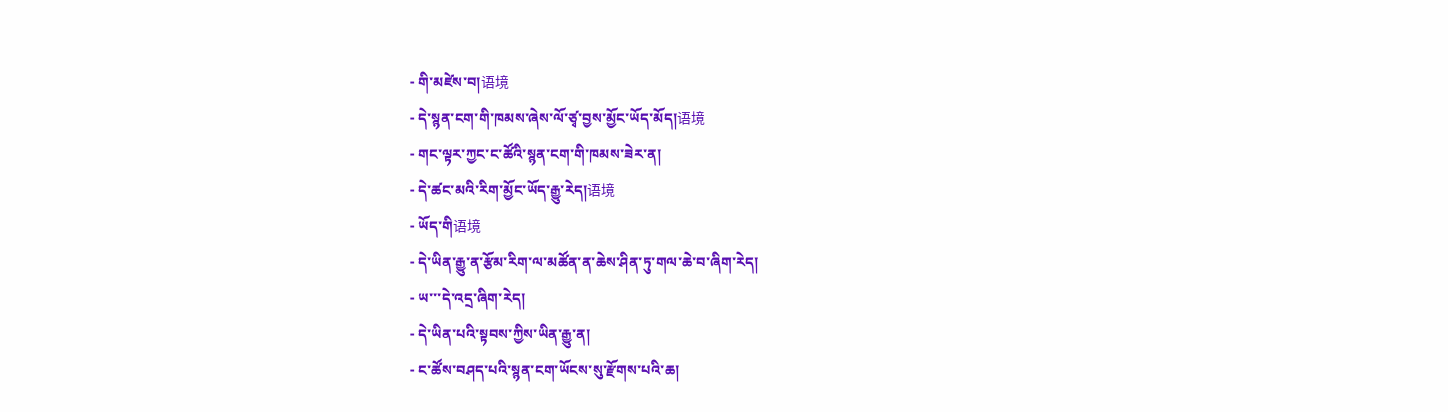- གི་མཛེས་བ།语境
- དེ་སྙན་ངག་གི་ཁམས་ཞེས་ལོ་ཙྭ་བྱས་མྱོང་ཡོད་མོད།语境
- གང་ལྟར་ཀྱང་ང་ཚོའི་སྙན་ངག་གི་ཁམས་ཟེར་ན།
- དེ་ཚང་མའི་རིག་མྱོང་ཡོད་རྒྱུ་རེད།语境
- ཡོད་གི语境
- དེ་ཡིན་རྒྱུ་ན་རྩོམ་རིག་ལ་མཚོན་ན་ཆེས་ཤིན་ཏུ་གལ་ཆེ་བ་ཞིག་རེད།
- ཡ་་་དེ་འདྲ་ཞིག་རེད།
- དེ་ཡིན་པའི་སྟབས་ཀྱིས་ཡིན་རྒྱུ་ན།
- ང་ཚོས་བཤད་པའི་སྙན་ངག་ཡོངས་སུ་རྫོགས་པའི་ཆ།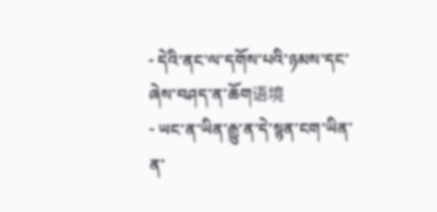- དེའི་ནང་ལ་དགོས་པའི་ཉམས་དང་ཞེས་བཤད་ན་ཆོག语境
- ཡང་ན་ཡིན་རྒྱུ་ན་དེ་སྙན་ངག་ཡིན་ན་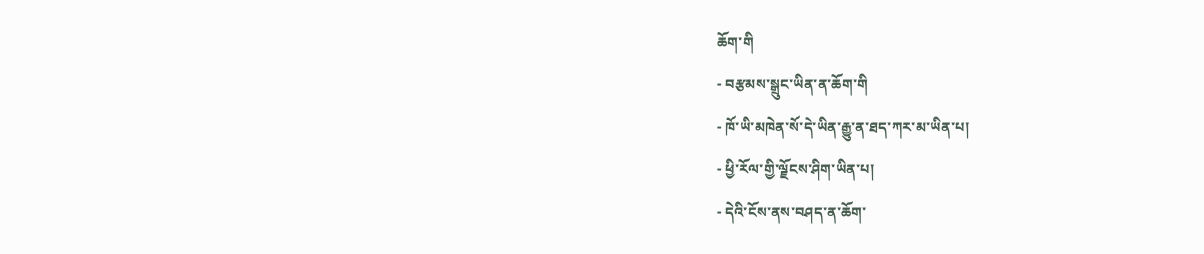ཆོག་གི
- བརྩམས་སྒྲུང་ཡིན་ན་ཆོག་གི
- ཁོ་ཡི་མཁེན་སོ་དེ་ཡིན་རྒྱུ་ན་ཐད་ཀར་མ་ཡིན་པ།
- ཕྱི་རོལ་གྱི་ལྗོངས་ཤིག་ཡིན་པ།
- དེའི་ངོས་ནས་བཤད་ན་ཆོག་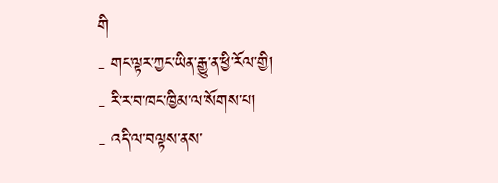གི
- གང་ལྟར་ཀྱང་ཡིན་རྒྱུ་ན་ཕྱི་རོལ་གྱི།
- རི་ར་བ་ཁང་ཁྱིམ་ལ་སོགས་པ།
- འདི་ལ་བལྟས་ནས་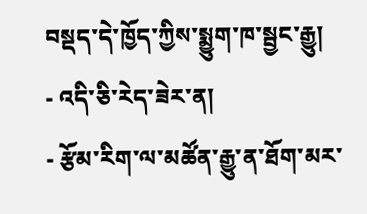བསྡད་དེ་ཁྱོད་ཀྱིས་སྨྱུག་ཁ་སྦྱང་རྒྱུ།
- འདི་ཅི་རེད་ཟེར་ན།
- རྩོམ་རིག་ལ་མཚོན་རྒྱུ་ན་ཐོག་མར་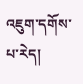འཇུག་དགོས་པ་རེད།